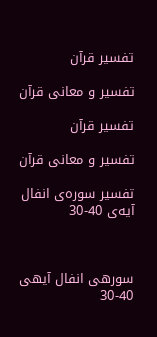تفسیر قرآن

تفسیر و معانی قرآن

تفسیر قرآن

تفسیر و معانی قرآن

تفسیر سوره‌ی انفال آیه‌ی 40-30



سورهی انفال آیهی 40-30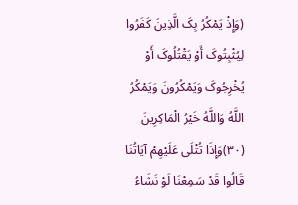(وَإِذْ یَمْکُرُ بِکَ الَّذِینَ کَفَرُوا لِیُثْبِتُوکَ أَوْ یَقْتُلُوکَ أَوْ یُخْرِجُوکَ وَیَمْکُرُونَ وَیَمْکُرُ اللَّهُ وَاللَّهُ خَیْرُ الْمَاکِرِینَ (٣٠)وَإِذَا تُتْلَى عَلَیْهِمْ آیَاتُنَا قَالُوا قَدْ سَمِعْنَا لَوْ نَشَاءُ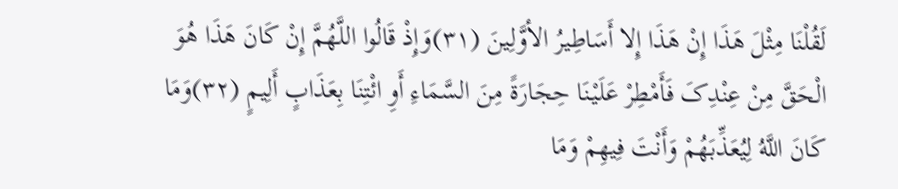لَقُلْنَا مِثْلَ هَذَا إِنْ هَذَا إِلا أَسَاطِیرُ الأوَّلِینَ (٣١)وَإِذْ قَالُوا اللَّهُمَّ إِنْ کَانَ هَذَا هُوَ الْحَقَّ مِنْ عِنْدِکَ فَأَمْطِرْ عَلَیْنَا حِجَارَةً مِنَ السَّمَاءِ أَوِ ائْتِنَا بِعَذَابٍ أَلِیمٍ (٣٢)وَمَا کَانَ اللَّهُ لِیُعَذِّبَهُمْ وَأَنْتَ فِیهِمْ وَمَا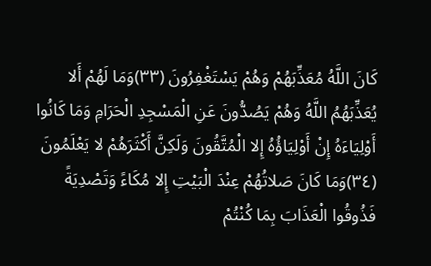کَانَ اللَّهُ مُعَذِّبَهُمْ وَهُمْ یَسْتَغْفِرُونَ (٣٣)وَمَا لَهُمْ أَلا یُعَذِّبَهُمُ اللَّهُ وَهُمْ یَصُدُّونَ عَنِ الْمَسْجِدِ الْحَرَامِ وَمَا کَانُوا أَوْلِیَاءَهُ إِنْ أَوْلِیَاؤُهُ إِلا الْمُتَّقُونَ وَلَکِنَّ أَکْثَرَهُمْ لا یَعْلَمُونَ (٣٤)وَمَا کَانَ صَلاتُهُمْ عِنْدَ الْبَیْتِ إِلا مُکَاءً وَتَصْدِیَةً فَذُوقُوا الْعَذَابَ بِمَا کُنْتُمْ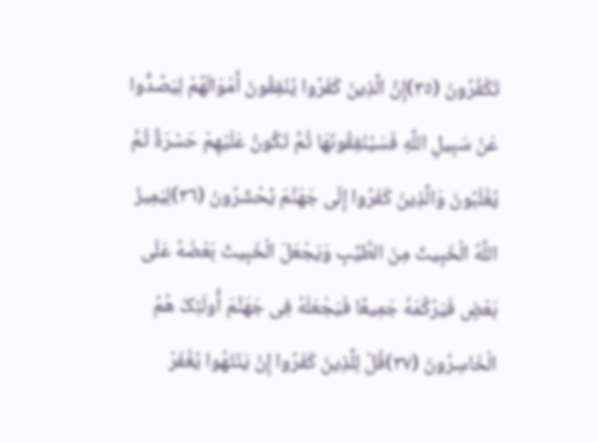تَکْفُرُونَ (٣٥)إِنَّ الَّذِینَ کَفَرُوا یُنْفِقُونَ أَمْوَالَهُمْ لِیَصُدُّوا عَنْ سَبِیلِ اللَّهِ فَسَیُنْفِقُونَهَا ثُمَّ تَکُونُ عَلَیْهِمْ حَسْرَةً ثُمَّ یُغْلَبُونَ وَالَّذِینَ کَفَرُوا إِلَى جَهَنَّمَ یُحْشَرُونَ (٣٦)لِیَمِیزَ اللَّهُ الْخَبِیثَ مِنَ الطَّیِّبِ وَیَجْعَلَ الْخَبِیثَ بَعْضَهُ عَلَى بَعْضٍ فَیَرْکُمَهُ جَمِیعًا فَیَجْعَلَهُ فِی جَهَنَّمَ أُولَئِکَ هُمُ الْخَاسِرُونَ (٣٧)قُلْ لِلَّذِینَ کَفَرُوا إِنْ یَنْتَهُوا یُغْفَرْ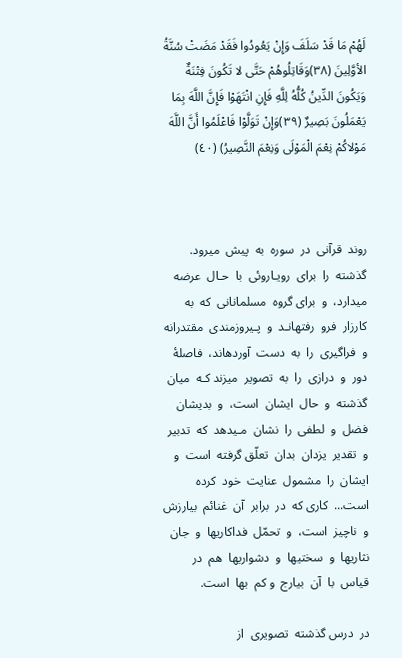لَهُمْ مَا قَدْ سَلَفَ وَإِنْ یَعُودُوا فَقَدْ مَضَتْ سُنَّةُ الأوَّلِینَ (٣٨)وَقَاتِلُوهُمْ حَتَّى لا تَکُونَ فِتْنَةٌ وَیَکُونَ الدِّینُ کُلُّهُ لِلَّهِ فَإِنِ انْتَهَوْا فَإِنَّ اللَّهَ بِمَا یَعْمَلُونَ بَصِیرٌ (٣٩)وَإِنْ تَوَلَّوْا فَاعْلَمُوا أَنَّ اللَّهَ مَوْلاکُمْ نِعْمَ الْمَوْلَى وَنِعْمَ النَّصِیرُ) (٤٠)



روند  قرآنی  در  سوره  به  پیش  میرود. گذشته  را  برای  رویـاروئی  با  حـال  عرضه  میدارد،  و  برای گروه  مسلمانانی  که  به کارزار  فرو  رفتهانـد  و  پـیروزمندی  مقتدرانه  و  فراگیری  را  به  دست  آوردهاند،  فاصلۀ  دور  و  درازی  را  به  تصویر  میزند کـه  میان گذشته  و  حال  ایشان  است،  و  بدیشان  فضل  و  لطفی  را  نشان  مـیدهد  که  تدبیر  و  تقدیر  یزدان  بدان  تعلّق گرفته  است  و  ایشان  را  مشمول  عنایت  خود  کرده  است...  کاری که  در  برابر  آن  غنائم  بیارزش  و  ناچیز  است،  و  تحمّل  فداکاریها  و  جان  نثاریها  و  سختیها  و  دشواریها  هم  در  قیاس  با  آن  بیارج  و کم  بها  است.

در  درس گذشته  تصویری  از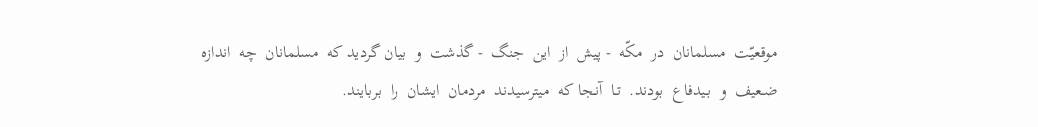موقعیّت  مسلمانان  در  مکّه  - پیش  از  این  جنگ  - گذشت  و  بیان گردید که  مسلمانان  چه  اندازه  ضـعیف  و  بـیدفاع  بودند.  تـا  آنـجا که  میترسیدند  مردمان  ایشان  را  بربایند.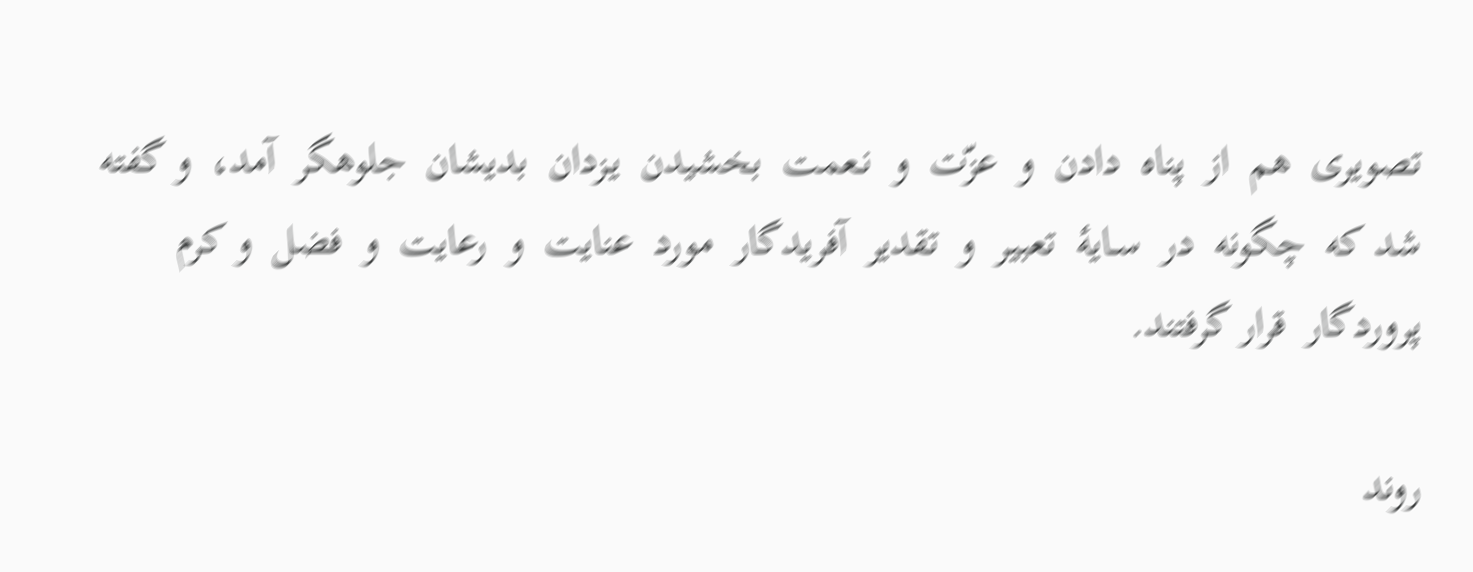تصویری  هم  از  پناه  دادن  و  عزّت  و  نـعمت  بخشیدن  یـزدان  بدیشان  جلوهگر  آمد،  و گفته  شد که  چگونه  در  سـایۀ  تعبیر  و  تقدیر  آفریدگار  مورد  عنایت  و  رعایت  و  فضل  و کرم  پروردگار  قرار گرفتند.

روند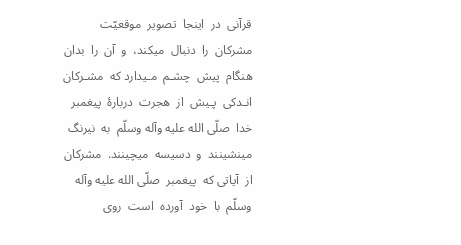قرآنی  در  اینجا  تصویر  موقعیّت  مشرکان  را  دنبال  میکند،  و  آن  را  بدان  هنگام  پیش  چشـم  مـیدارد که  مشـرکان  انـدکی  پـیش  از  هجرت  دربارۀ  پیغمبر  خدا  صلّی الله علیه وآله وسلّم  به  نیرنگ  مینشینند  و  دسیسه  میچینند.  مشرکان  از  آیاتی که  پیغمبر  صلّی الله علیه وآله وسلّم  با  خود  آورده  است  روی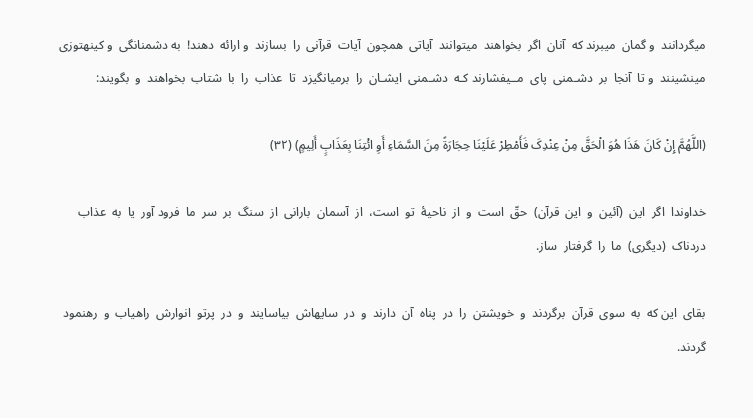میگردانند  و گمان  میبرند که  آنان  اگر  بخواهند  میتوانند  آیاتی  همچون  آیات  قرآنی  را  بسازند  و ارائه  دهند!  به دشمنانگی  و کینهتوزی مینشینند  و تا  آنجا  بر  دشـمنی  پای  مــیفشارند کـه  دشـمنی  ایشـان  را  برمیانگیزد  تا  عذاب  را  با  شتاب  بخواهند  و  بگویند:

(اللَّهُمَّ إِنْ کَانَ هَذَا هُوَ الْحَقَّ مِنْ عِنْدِکَ فَأَمْطِرْ عَلَیْنَا حِجَارَةً مِنَ السَّمَاءِ أَوِ ائْتِنَا بِعَذَابٍ أَلِیمٍ) (٣٢)

خداوندا  اگر  این  (آئین  و  این  قرآن)  حقّ  است  و  از  ناحیۀ  تو  است،  از  آسمان  بارانی  از  سنگ  بر  سر  ما  فرود آور  یا  به  عذاب  دردناک  (دیگری)  ما  را  گرفتار  ساز.

بقای  این که  به  سوی  قرآن  برگردند  و  خویشتن  را  در  پناه  آن  دارند  و  در  سایهاش  بیاسایند  و  در  پرتو  انوارش  راهیاب  و  رهنمود گردند.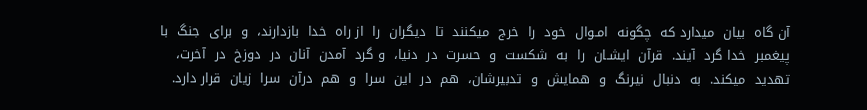آن گاه  بیان  میدارد که  چگونه  امـوال  خود  را  خرج  میکنند  تا  دیگران  را  از راه  خدا  بازدارند،  و  برای  جنگ  با  پیغمبر  خدا گرد  آیند.  قرآن  ایشـان  را  به  شکست  و  حسرت  در  دنیا،  و گرد  آمدن  آنان  در  دوزخ  در  آخرت،  تهدید  میکند.  به  دنبال  نیرنگ  و  همایش  و  تدبیرشان،  هم  در  این  سرا  و  هم  درآن  سرا  زیان  قرار دارد.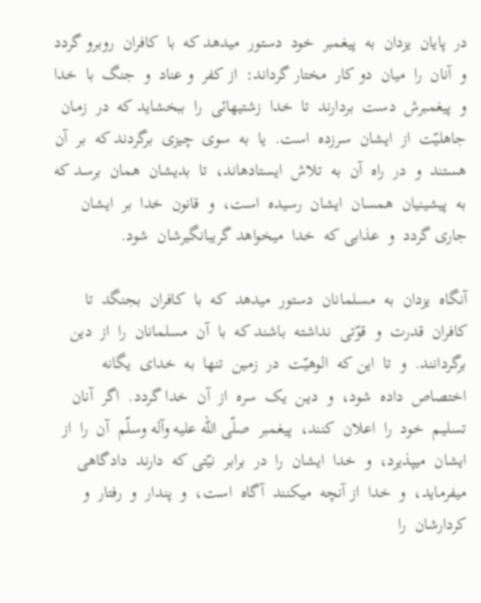در  پایان  یزدان  به  پیغمبر  خود  دستور  میدهد که  با  کافران  روبرو گردد  و  آنان  را  میان  دو کار  مختار گرداند:  از کفر  و عناد  و  جنگ  با  خدا  و  پیغمبرش  دست  بردارند  تا  خدا  زشتیهائی  را  ببخشاید که  در  زمـان  جاهلیّت  از  ایشان  سرزده  است.  یا  به  سوی  چیزی  برگردند که  بر  آن  هستند  و  در  راه  آن  به  تلاش  ایستادهاند،  تا  بدیشان  همان  برسد که  به  پیشینیان  همسان  ایشان  رسیده  است،  و  قانون  خدا  بر  ایشان  جاری گردد  و  عذابی که  خدا  میخواهد گریبانگیرشان  شود.

آنگاه  یزدان  به  مسلمانان  دستور  میدهد  که  با  کافران  بجنگد  تا کافران  قدرت  و  قوّتی  نداشته  باشند که  با  آن  مسلمانان  را  از  دین  برگردانند.  و  تا  این که  الوهیّت  در  زمین  تنها  به  خدای  یگانه  اختصاص  داده  شود،  و  دیـن  یک  سره  از  آن  خدا گردد.  اگر  آنان  تسلیـم  خود  را  اعلان  کنند،  پیغمبر  صلّی الله علیه وآله وسلّم  آن  را  از  ایشان  میپذیرد،  و  خدا  ایشان  را  در  برابر  نیّتی که  دارند  دادگاهی  میفرماید،  و  خدا  از آنچه  میکنند  آگاه  است،  و  پندار  و  رفتار  و  کردارشان  را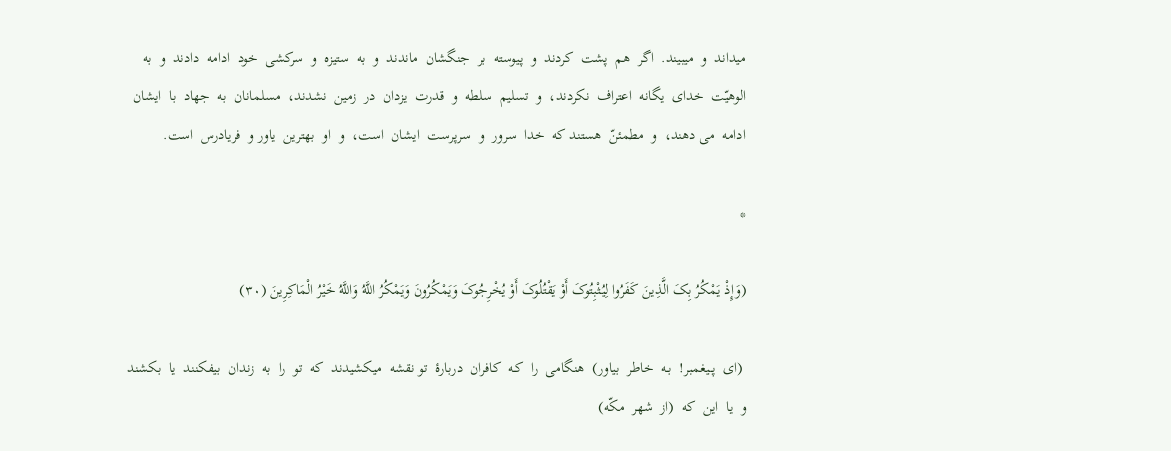میداند  و  میبیند.  اگر  هم  پشت  کردند  و  پیوسته  بر  جنگشان  ماندند  و  به  ستیزه  و  سرکشی  خود  ادامه  دادند  و  به  الوهیّت  خدای  یگانه  اعتراف  نکردند،  و  تسلیم  سلطه  و  قدرت  یزدان  در  زمین  نشدند،  مسلمانان  به  جهاد  با  ایشان  ادامه  می دهند،  و  مطمئنّ  هستند که  خدا  سرور  و  سرپرست  ایشان  است،  و  او  بهترین  یاور و  فریادرس  است.

*

(وَإِذْ یَمْکُرُ بِکَ الَّذِینَ کَفَرُوا لِیُثْبِتُوکَ أَوْ یَقْتُلُوکَ أَوْ یُخْرِجُوکَ وَیَمْکُرُونَ وَیَمْکُرُ اللَّهُ وَاللَّهُ خَیْرُ الْمَاکِرِینَ (٣٠)

 (ای  پــیغمبر!  بـه  خاطر  بیاور)  هنگامی  را  کـه  کافران  دربارۀ  تو نقشه  میکشیدند  که  تو  را  به  زندان  بیفکنند  یا  بکشند  و  یا  این  که  (از  شهر  مکّه)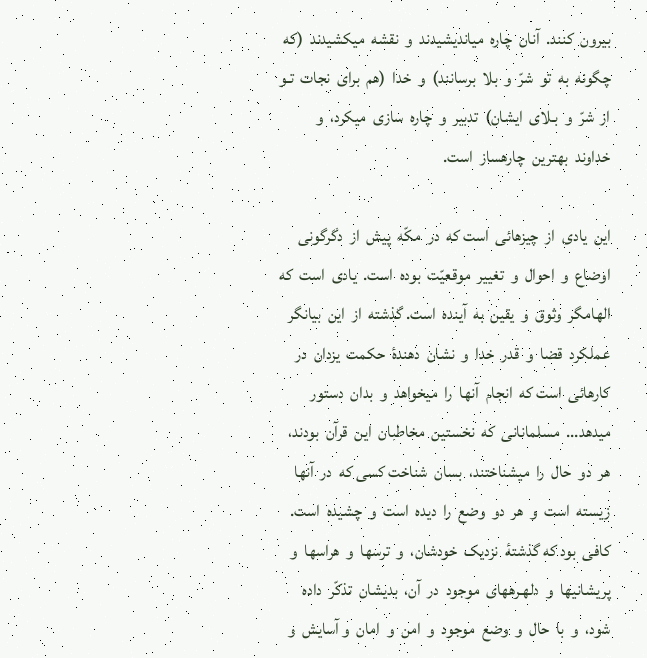بیرون  کنند.  آنان  چاره  میاندیشیدند  و  نقشه  میکشیدند  (که  چگونه  به  تو  شرّ  و  بلا  برسانند)  و  خدا  (هم  برای  نجات  تـو  از  شرّ  و  بـلای  ایشان)  تدبیر  و  چاره  سازی  میکرد،  و  خداوند  بهترین  چارهساز  است.

این  یادی  از  چیزهائی  است که  در  مکّه  پیش  از  دگرگونی  اوضاع  و  احوال  و  تغییر  موقعیّت  بوده  است.  یادی  است  که  الهامگر  وثوق  و  یقین  به  آینده  است. گذشته  از  این  بیانگر  عملکرد  قضا  و  قدر  خدا  و  نشان  دهندۀ  حکمت  یزدان  در کارهائی  است که  انجام  آنها  را  میخواهد  و  بدان  دستور  میدهد...  مسلمانانی  که  نخستین  مخاطبان  این  قرآن  بودند،  هر  دو  حال  را  میشناختند،  بسان  شناخت کسی که  در  آنها  زیسته  است  و  هر  دو  وضع  را  دیده  است  و  چشیده  است. کافی  بود که گذشتۀ  نزدیک  خودشان،  و  ترسها  و  هراسها  و  پریشانیها  و  دلهـرههای  موجود  در  آن،  بدیشان  تذکّر  داده  شود،  و  با  حال  و  وضع  موجود  و  امن  و  امان  و آسایش  و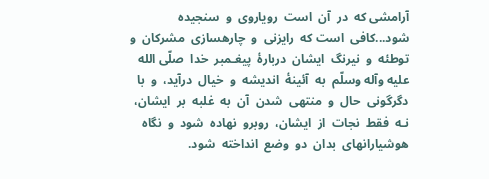آرامشی که  در  آن  است  رویاروی  و  سنجیده  شود...کافی  است که  رایزنی  و  چارهسازی  مشرکان  و توطئه  و  نیرنگ  ایشان  دربارۀ  پیغـمبر  خدا  صلّی الله علیه وآله وسلّم  به  آئینۀ  اندیشه  و  خیال  درآید،  و  با  دگرگونی  حال  و  منتهی  شدن  آن  به  غلبه  بر  ایشان،  نـه  فقط  نجات  از  ایشان،  روبرو  نهاده  شود  و  نگاه  هوشیارانهای  بدان  دو  وضع  انداخته  شود.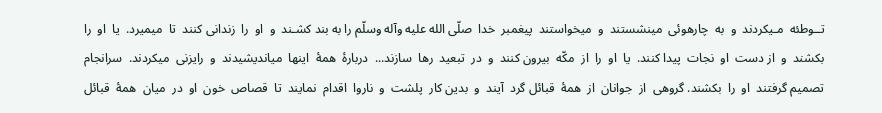تــوطئه  مـیکردند  و  به  چارهوئی  مینشستند  و  میخواستند  پیغمبر  خدا  صلّی الله علیه وآله وسلّم را به بند کشـند  و  او  را  زندانی کنند  تا  میمیرد.  یا  او  را  بکشند  و  از دست  او  نجات  پیدا کنند.  یا  او  را  از  مکّه  بیرون کنند  و  در  تبعید  رها  سازند...  دربارۀ  همۀ  اینها  میاندیشیدند  و  رایزنی  میکردند.  سرانجام  تصمیم گرفتند  او  را  بکشند. گروهی  از  جوانان  از  همۀ  قبائل گرد  آیند  و  بدین کار  پلشت  و  ناروا  اقدام  نمایند  تا  قصاص  خون  او  در  میان  همۀ  قبائل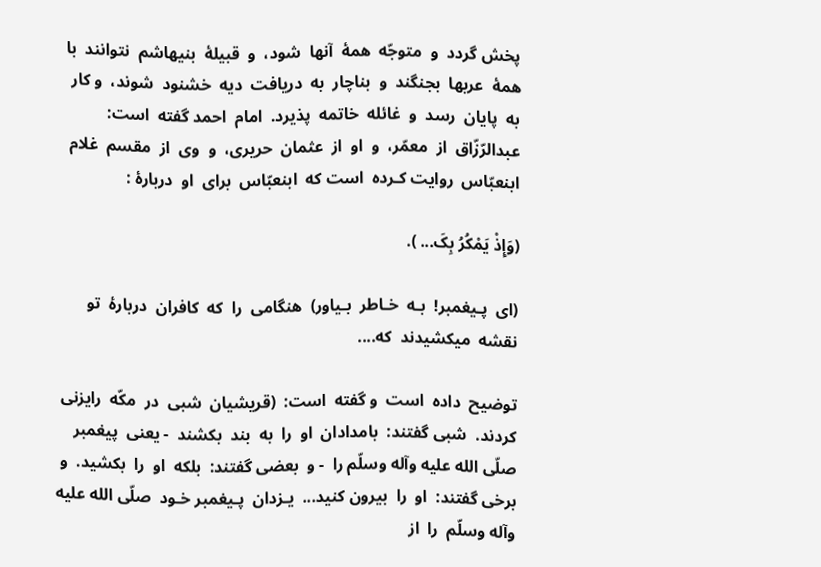پخش گردد  و  متوجّه  همۀ  آنها  شود،  و  قبیلۀ  بنیهاشم  نتوانند  با  همۀ  عربها  بجنگند  و  بناچار  به  دریافت  دیه  خشنود  شوند،  و کار  به  پایان  رسد  و  غائله  خاتمه  پذیرد.  امام  احمد گفته  است:  عبدالرّزّاق  از  معمّر،  و  او  از  عثمان  حریری،  و  وی  از  مقسم  غلام  ابنعبّاس  روایت کـرده  است که  ابنعبّاس  برای  او  دربارۀ :

(وَإِذْ یَمْکُرُ بِکَ... ).

(ای  پـیغمبر!  بـه  خـاطر  بـیاور)  هنگامی  را  که  کافران  دربارۀ  تو  نقشه  میکشیدند  که....

توضیح  داده  است  و گفته  است:  (قریشیان  شبی  در  مکّه  رایزنی  کردند.  شبی گفتند:  بامدادان  او  را  به  بند  بکشند  - یعنی  پیغمبر  صلّی الله علیه وآله وسلّم را  - و  بعضی گفتند:  بلکه  او  را  بکشید.  و  برخی گفتند:  او  را  بیرون کنید...  یـزدان  پـیغمبر خـود  صلّی الله علیه وآله وسلّم  را  از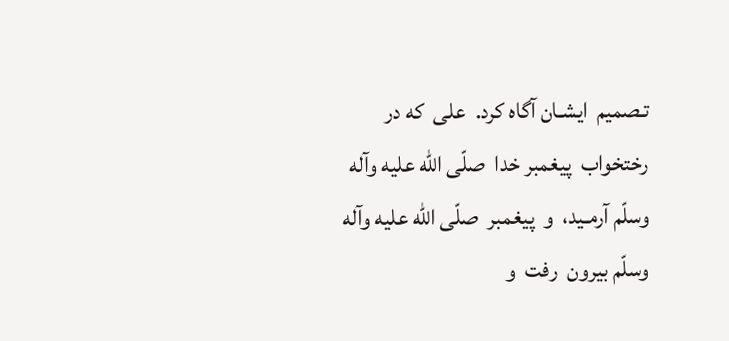تـصمیم  ایشـان آگاه کرد.  علی  که در  رختخواب  پیغمبر خدا  صلّی الله علیه وآله وسلّم آرمـید،  و  پیغمبر  صلّی الله علیه وآله وسلّم بیرون  رفت  و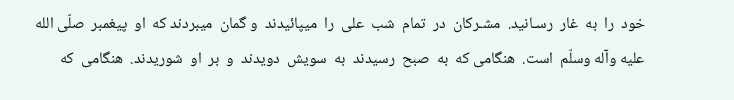خود  را  به  غار  رسـانید.  مشـرکان  در  تمام  شب  علی  را  میپائیدند  و گمان  میبردند که  او  پیغمبر  صلّی الله علیه وآله وسلّم  است.  هنگامی که  به  صبح  رسیدند  به  سویش  دویدند  و  بر  او  شوریدند.  هنگامی  که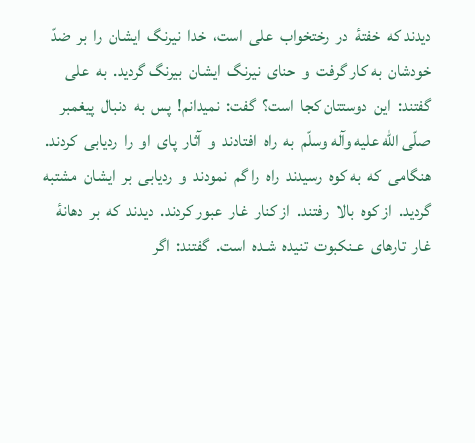دیدند که  خفتۀ  در  رختخواب  علی  است،  خدا  نیرنگ  ایشان  را  بر  ضدّ  خودشان  به کار گرفت  و  حنای  نیرنگ  ایشان  بیرنگ گردید.  به  علی گفتند:  این  دوستتان کجا  است؟  گفت:  نمیدانم!  پس  به  دنبال  پیغمبر صلّی الله علیه وآله وسلّم  به  راه  افتادند  و  آثار  پای  او  را  ردیابی  کردند.  هنگامی  که  به کوه  رسیدند  راه  را گم  نمودند  و  ردیابی  بر  ایشان  مشتبه  گردید.  از کوه  بالا  رفتند.  از کنار  غار  عبور کردند.  دیدند  که  بر  دهانۀ  غار  تارهای  عـنکبوت  تنیده  شـده  است.  گفتند:  اگر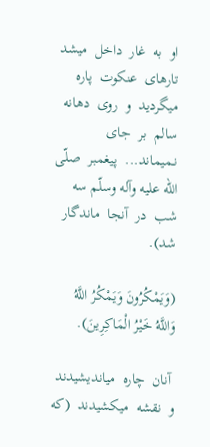او  به  غار  داخل  میشد  تارهای  عنکوت  پاره  میگردید  و  روی  دهانه  سالم  بر  جای  نـمیماند...  پیغمبر  صلّی الله علیه وآله وسلّم سه  شب  در  آنجا  ماندگار  شد).

(وَیَمْکُرُونَ وَیَمْکُرُ اللَّهُ وَاللَّهُ خَیْرُ الْمَاکِرِینَ).

 آنان  چاره  میاندیشیدند  و  نقشه  میکشیدند  (که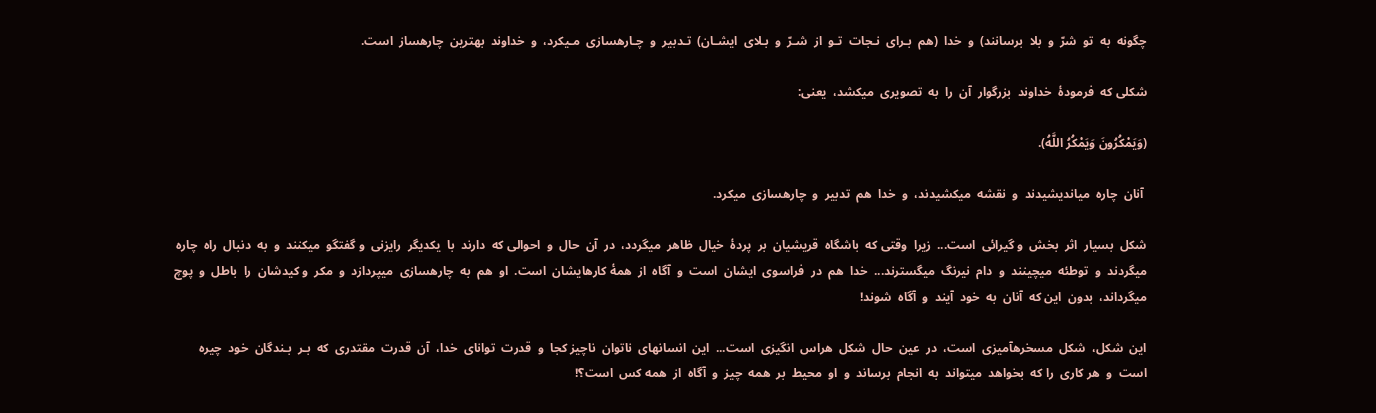چگونه  به  تو  شرّ  و  بلا  برسانند)  و  خدا  (هم  بـرای  نـجات  تـو  از  شـرّ  و  بـلای  ایشـان)  تـدبیر  و  چـارهسازی  مـیکرد،  و  خداوند  بهترین  چارهساز  است.

شکلی که  فرمودۀ  خداوند  بزرگوار  آن  را  به  تصویری  میکشد،  یعنی:

(وَیَمْکُرُونَ وَیَمْکُرُ اللَّهُ).

 آنان  چاره  میاندیشیدند  و  نقشه  میکشیدند،  و  خدا  هم  تدبیر  و  چارهسازی  میکرد.

شکل  بسیار  اثر  بخش  و گیرائی  است...  زیرا  وقتی که  باشگاه  قریشیان  بر  پردۀ  خیال  ظاهر  میگردد،  در  آن  حال  و  احوالی که  دارند  با  یکدیگر  رایزنی  و گفتگو  میکنند  و  به  دنبال  راه  چاره  میگردند  و  توطئه  میچینند  و  دام  نیرنگ  میگسترند...  خدا  هم  در  فراسوی  ایشان  است  و  آگاه  از  همۀ کارهایشان  است.  او  هم  به  چارهسازی  میپردازد  و  مکر  و کیدشان  را  باطل  و  پوچ  میگرداند،  بدون  این که  آنان  به  خود  آیند  و  آگاه  شوند!

این  شکل،  شکل  مسخرهآمیزی  است،  در  عین  حال  شکل  هراس  انگیزی  است...  این  انسانهای  ناتوان  ناچیز کجا  و  قدرت  توانای  خدا،  آن  قدرت  مقتدری  که  بـر  بـندگان  خود  چیره  است  و  هر کاری  را که  بخواهد  میتواند  به  انجام  برساند  و  او  محیط  بر  همه  چیز  و  آگاه  از  همه کس  است؟!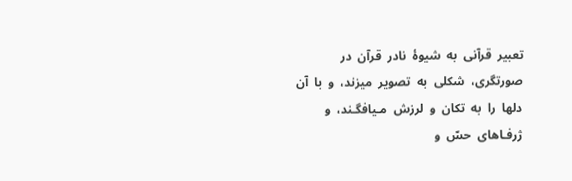تعبیر  قرآنی  به  شیوۀ  نادر  قرآن  در  صورتگری،  شکلی  به  تصویر  میزند،  و  با  آن  دلها  را  به  تکان  و  لرزش  مـیافگـند،  و  ژرفـاهای  حسّ  و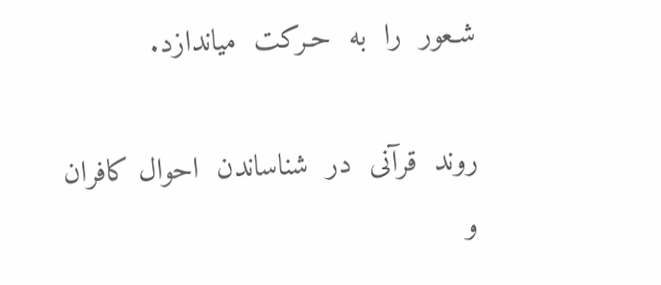شـعور  را  به  حـرکت  میاندازد.

روند  قرآنی  در  شناساندن  احوال کافران  و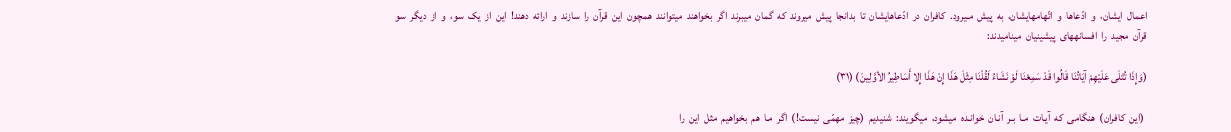اعمال  ایشان،  و  ادّعاها  و  اتّهامهایشان،  به  پیش  مـیرود.  کافران  در  ادّعاهایشان  تا  بدانجا  پیش  میروند  که  گمان  میبرند  اگر  بخواهند  میتوانند  همچون  این  قرآن  را  سازند  و  ارائه  دهند!  این  از  یک  سو،  و  از  دیگر  سو  قرآن  مجید  را  افسانههای  پیشینیان  مینامیدند:

(وَإِذَا تُتْلَى عَلَیْهِمْ آیَاتُنَا قَالُوا قَدْ سَمِعْنَا لَوْ نَشَاءُ لَقُلْنَا مِثْلَ هَذَا إِنْ هَذَا إِلا أَسَاطِیرُ الأوَّلِینَ) (٣١)

 (این  کافران)  هنگامی  که  آیـات  مـا  بـر  آنـان  خوانـده  میشود،  میگویند:  شنیدیم  (چیز  مهمّی  نیست!)  اگر  مـا  هم  بخواهیم  مثل  این  را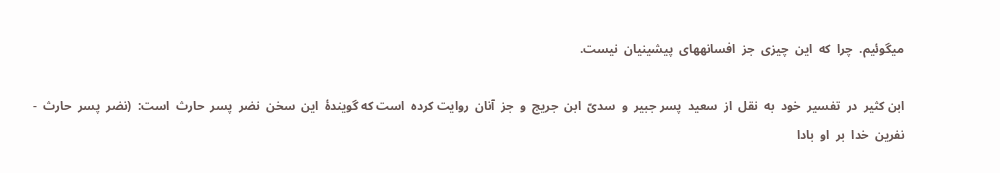میگوئیم.  چرا  که  این  چیزی  جز  افسانههای  پیشینیان  نیست.

ابن کثیر  در  تفسیر  خود  به  نقل  از  سعید  پسر جبیر  و  سدیّ  ابن  جریج  و  جز  آنان  روایت کرده  است که گویندۀ  این  سخن  نضر  پسر  حارث  است:  (نضر  پسر  حارث  -  نفرین  خدا  بر  او  بادا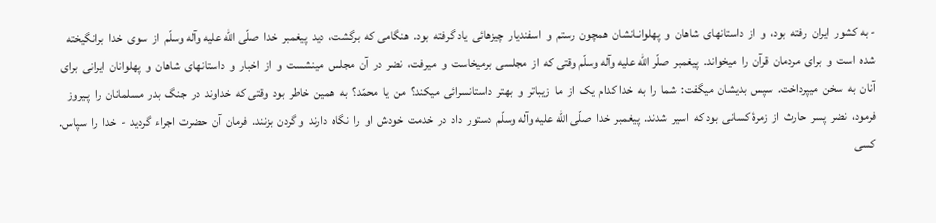- به کشور  ایران  رفته  بود،  و  از  داستانهای  شاهان  و  پهلوانـانشان  همچون  رستم  و  اسفندیار  چیزهائی  یاد گرفته  بود.  هنگامی که  برگشت،  دید  پیغمبر  خدا  صلّی الله علیه وآله وسلّم  از  سوی  خدا  برانگیخته  شده  است  و  برای  مردمان  قرآن  را  میخواند.  پیغمبر  صلّر الله علیه وآله وسلّم وقتی که  از  مجلسی  برمیخاست  و  میرفت،  نضر  در  آن  مجلس  مینشست  و  از  اخبار  و  داستانهای  شاهان  و  پهلوانان  ایرانی  برای  آنان  به  سخن  میپرداخت.  سپس  بدیشان  میگفت:  شما  را  به  خدا کدام  یک  از  ما  زیباتر  و  بهتر  داستانسرائی  میکند؟  من  یا  محمّد؟  به  همین  خاطر  بود  وقتی که  خداوند  در  جنگ  بدر  مسلمانان  را  پـیروز  فرمود،  نضر  پسر  حارث  از  زمرۀ کسانی  بود که  اسیر  شدند.  پیغمبر  خدا  صلّی الله علیه وآله وسلّم  دستور  داد  در  خدمت  خودش  او  را  نگاه  دارند  و گردن  بزنند.  فرمان  آن  حضرت  اجراء  گردید  -  خدا  را  سپاس.  کسی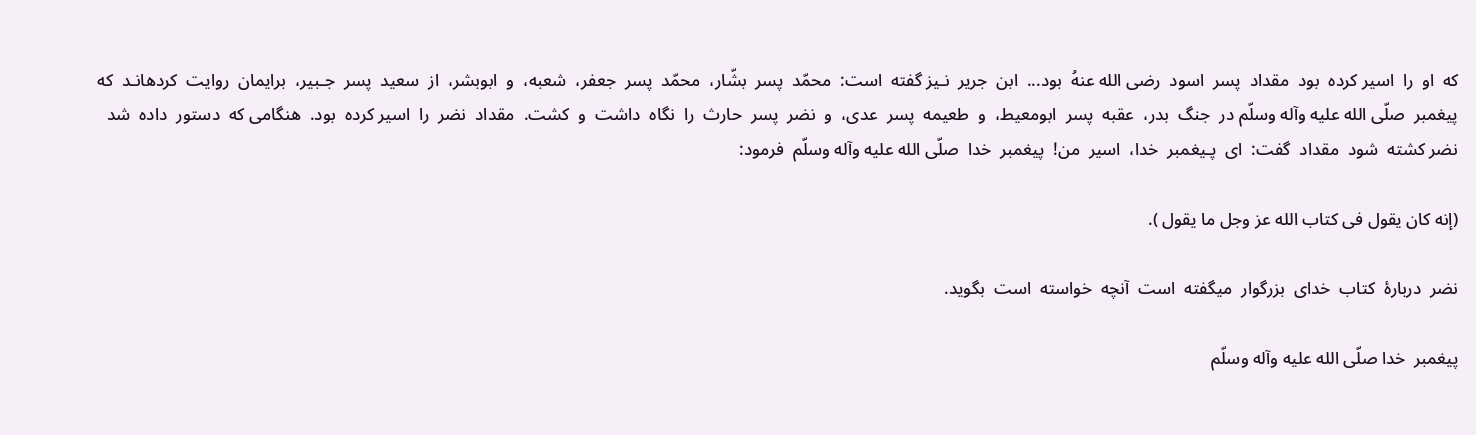که  او  را  اسیر کرده  بود  مقداد  پسر  اسود  رضی الله عنهُ  بود...  ابن  جریر  نـیز گفته  است:  محمّد  پسر  بشّار،  محمّد  پسر  جعفر،  شعبه،  و  ابوبشر،  از  سعید  پسر  جـبیر،  برایمان  روایت  کردهانـد  که  پیغمبر  صلّی الله علیه وآله وسلّم در  جنگ  بدر،  عقبه  پسر  ابومعیط،  و  طعیمه  پسر  عدی،  و  نضر  پسر  حارث  را  نگاه  داشت  و  کشت.  مقداد  نضر  را  اسیر کرده  بود.  هنگامی که  دستور  داده  شد  نضر کشته  شود  مقداد  گفت:  ای  پـیغمبر  خدا،  اسیر  من!  پیغمبر  خدا  صلّی الله علیه وآله وسلّم  فرمود:

(إنه کان یقول فی کتاب الله عز وجل ما یقول ).

نضر  دربارۀ  کتاب  خدای  بزرگوار  میگفته  است  آنچه  خواسته  است  بگوید.

پیغمبر  خدا صلّی الله علیه وآله وسلّم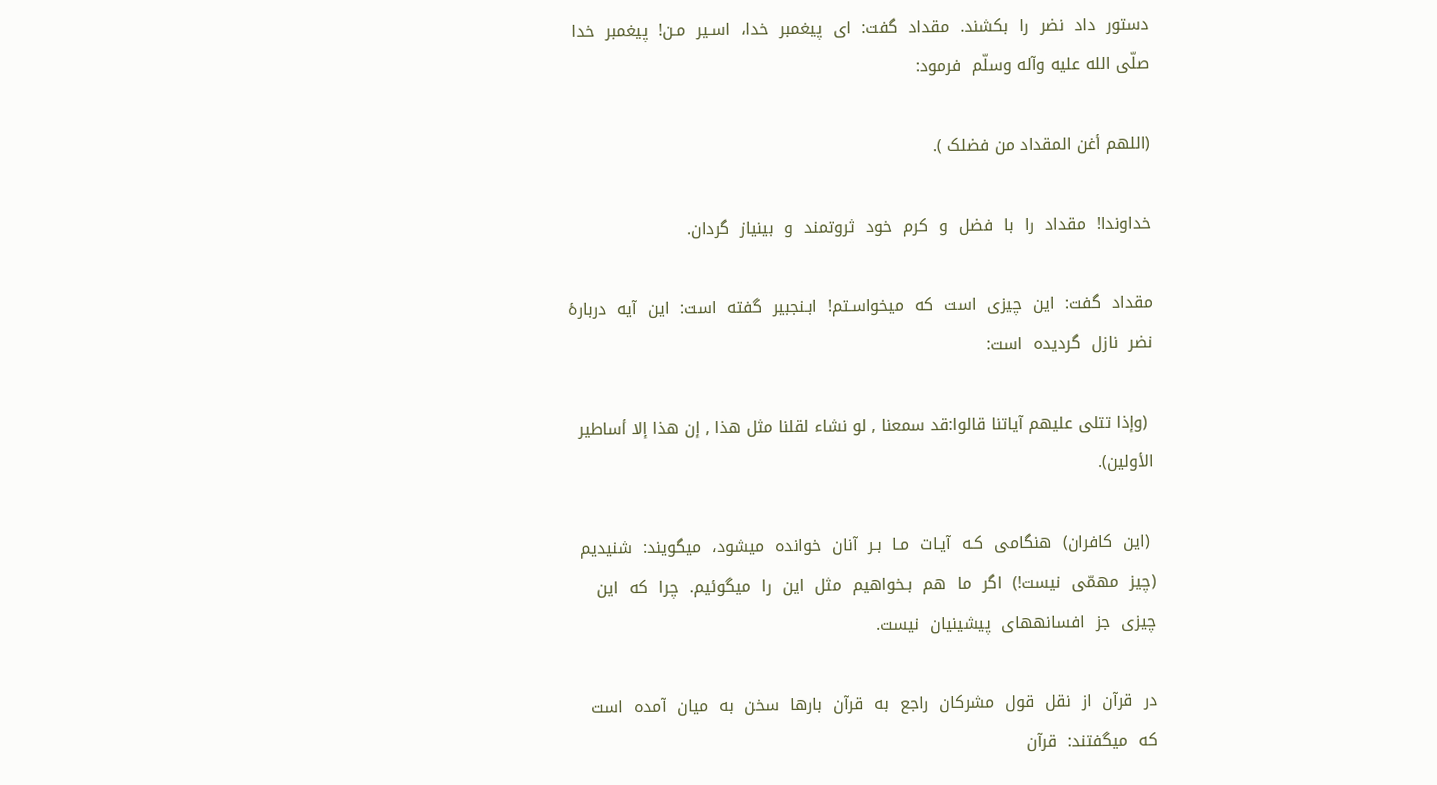دستور  داد  نضر  را  بکشند.  مقداد  گفت:  ای  پیغمبر  خدا،  اسـیر  مـن!  پیغمبر  خدا صلّی الله علیه وآله وسلّم  فرمود:

(اللهم أغن المقداد من فضلک ).

خداوندا!  مقداد  را  با  فضل  و  کرم  خود  ثروتمند  و  بینیاز  گردان.

مقداد  گفت:  این  چیزی  است  که  میخواسـتم!  ابـنجبیر  گفته  است:  این  آیه  دربارۀ  نضر  نازل  گردیده  است:

 (وإذا تتلى علیهم آیاتنا قالوا:قد سمعنا , لو نشاء لقلنا مثل هذا , إن هذا إلا أساطیر الأولین).

 (این  کافران)  هنگامی  کـه  آیـات  مـا  بـر  آنان  خوانده  میشود،  میگویند:  شنیدیم  (چیز  مهمّی  نیست!)  اگر  ما  هم  بـخواهیم  مثل  این  را  میگوئیم.  چرا  که  این  چیزی  جز  افسانههای  پیشینیان  نیست.

در  قرآن  از  نقل  قول  مشرکان  راجع  به  قرآن  بارها  سخن  به  میان  آمده  است  که  میگفتند:  قرآن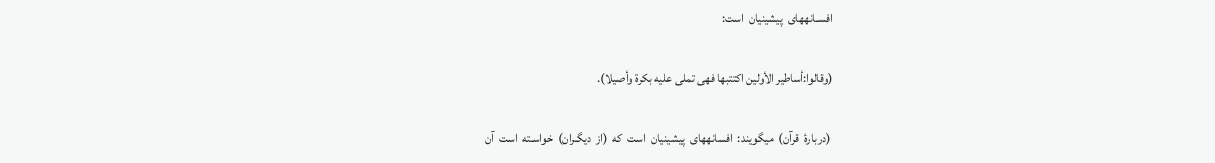افسـانههای  پیشینیان  است:

(وقالوا:أساطیر الأولین اکتتبها فهی تملى علیه بکرة وأصیلا).

 (دربارۀ  قرآن)  میگویند:  افسانههای  پیشینیان  است  که  (از  دیگـران)  خواسـته  است  آن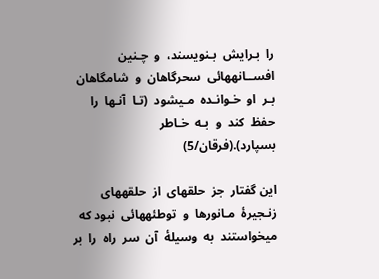را  بـرایش  بـنویسند،  و  چـنین  افســانههائی  سحرگاهان  و  شامگاهان  بـر  او  خـوانـده  مـیشود  (تـا  آنـها  را  حفظ  کند  و  بـه  خـاطر  بسپارد).(فرقان/5)

این گفتار  جز  حلقهای  از  حلقههای  زنـجیرۀ  مـانورها  و  توطئههائی  نبود که  میخواستند  به  وسیلۀ  آن  سر  راه  را  بر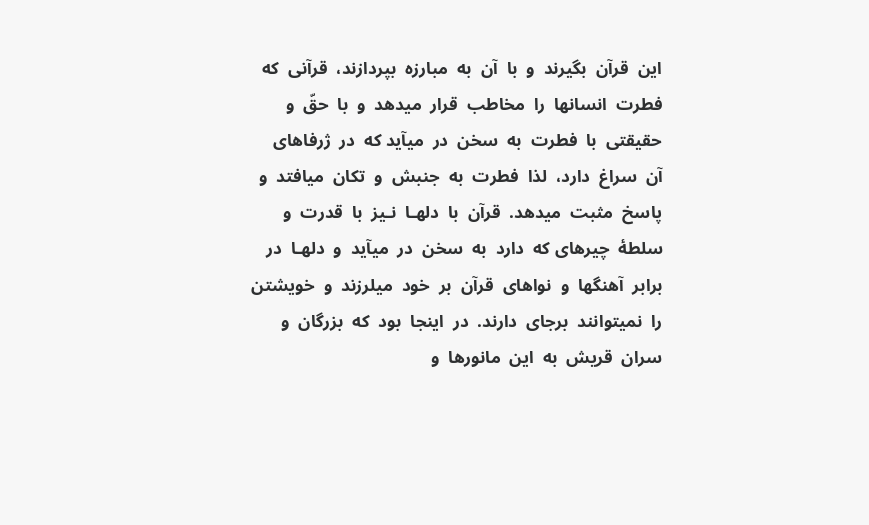این  قرآن  بگیرند  و  با  آن  به  مبارزه  بپردازند،  قرآنی  که  فطرت  انسانها  را  مخاطب  قرار  میدهد  و  با  حقّ  و  حقیقتی  با  فطرت  به  سخن  در  میآید که  در  ژرفاهای  آن  سراغ  دارد،  لذا  فطرت  به  جنبش  و  تکان  میافتد  و  پاسخ  مثبت  میدهد.  قرآن  با  دلهـا  نـیز  با  قدرت  و  سلطۀ  چیرهای که  دارد  به  سخن  در  میآید  و  دلهـا  در  برابر  آهنگها  و  نواهای  قرآن  بر  خود  میلرزند  و  خویشتن  را  نمیتوانند  برجای  دارند.  در  اینجا  بود  که  بزرگان  و  سران  قریش  به  این  مانورها  و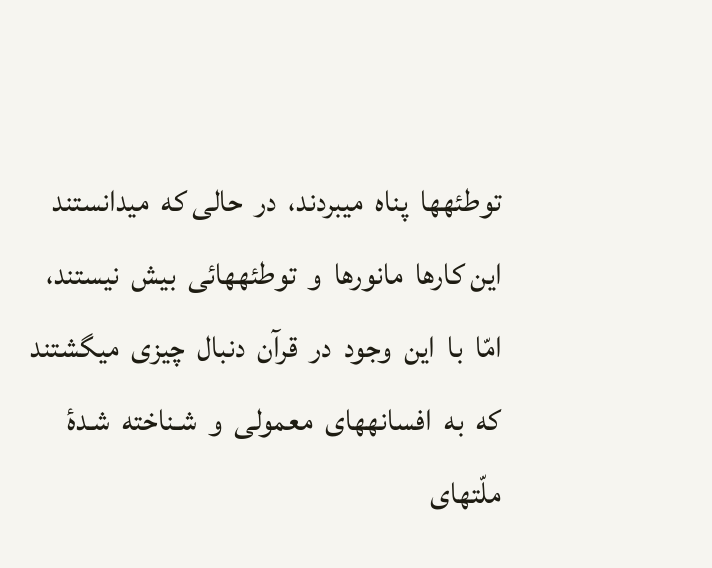توطئهها  پناه  میبردند،  در  حالی که  میدانستند  این کارها  مانورها  و  توطئههائی  بیش  نیستند،  امّا  با  این  وجود  در  قرآن  دنبال  چیزی  میگشتند که  به  افسانههای  معمولی  و  شـناخته  شـدۀ  ملّتهای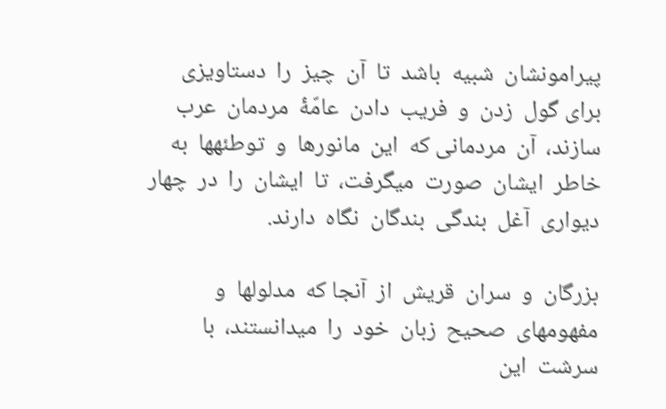پیرامونشان  شبیه  باشد  تا  آن  چیز  را  دستاویزی  برای گول  زدن  و  فریب  دادن  عامّۀ  مردمان  عرب  سازند،  آن  مردمانی که  این  مانورها  و  توطئهها  به  خاطر  ایشان  صورت  میگرفت،  تا  ایشان  را  در  چهار  دیواری  آغل  بندگی  بندگان  نگاه  دارند.

بزرگان  و  سران  قریش  از  آنجا که  مدلولها  و  مفهومهای  صحیح  زبان  خود  را  میدانستند،  با  سرشت  این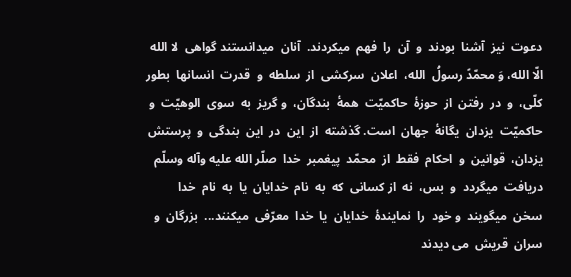دعوت  نیز  آشنا  بودند  و  آن  را  فهم  میکردند.  آنان  میدانستند گواهی  لا الله الّا الله، وَ محمّدً رسولُ  الله،  اعلان  سرکشی  از  سلطه  و  قدرت  انسانها  بطور کلّی،  و  در  رفتن  از  حوزۀ  حاکمیّت  همۀ  بندگان،  و گریز  به  سوی  الوهیّت  و  حاکمیّت  یزدان  یگانۀ  جهان  است. گذشته  از  این  در  این  بندگی  و  پرستش  یزدان،  قوانین  و  احکام  فقط  از  محمّد  پیغمبر  خدا  صلّر الله علیه وآله وسلّم  دریافت  میگردد  و  بس،  نه  از کسانی  که  به  نام  خدایان  یا  به  نام  خدا  سخن  میگویند  و خود  را  نمایندۀ  خدایان  یا  خدا  معرّفی  میکنند...  بزرگان  و  سران  قریش  می دیدند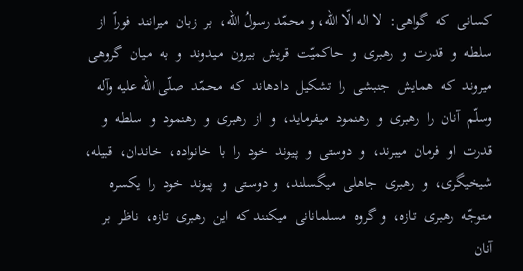کسانی  که  گواهی:  لا اله الّا الله‌‌، و محمّد رسولُ الله،  بر  زبان  میرانند  فوراً  از  سلطه  و  قدرت  و  رهبری  و  حاکمیّت  قریش  بیرون  مـیدوند  و  به  مـیان  گروهی  میروند  که  همایش  جنبشی  را  تشکیل  دادهاند  که  محمّد  صلّی الله علیه وآله وسلّم  آنان  را  رهبری  و  رهنمود  میفرماید،  و  از  رهبری  و  رهنمود  و  سلطه  و  قدرت  او  فرمان  میبرند،  و  دوستی  و  پیوند  خود  را  با  خانواده،  خاندان،  قبیله،  شیخیگری،  و  رهبری  جاهلی  میگسلند،  و دوسـتی  و  پیوند  خود  را  یکسره  مـتوجّه  رهبری  تـازه،  و گروه  مسلمانانی  میکنند که  این  رهبری  تازه،  ناظر  بر  آنان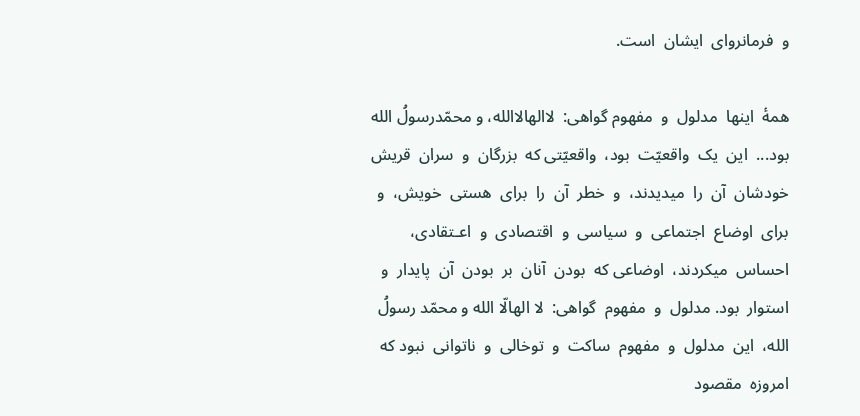و  فرمانروای  ایشان  است.

همۀ  اینها  مدلول  و  مفهوم گواهی:  لاالهالاالله، و محمّدرسولُ الله  بود...  این  یک  واقعیّت  بود،  واقعیّتی که  بزرگان  و  سران  قریش  خودشان  آن  را  میدیدند،  و  خطر  آن  را  برای  هستی  خویش،  و  برای  اوضاع  اجتماعی  و  سیاسی  و  اقتصادی  و  اعـتقادی،  احساس  میکردند،  اوضاعی که  بودن  آنان  بر  بودن  آن  پایدار  و  استوار  بود. مدلول  و  مفهوم  گواهی:  لا الهالّا الله و محمّد رسولُ الله،  این  مدلول  و  مفهوم  ساکت  و  توخالی  و  ناتوانی  نبود که  امروزه  مقصود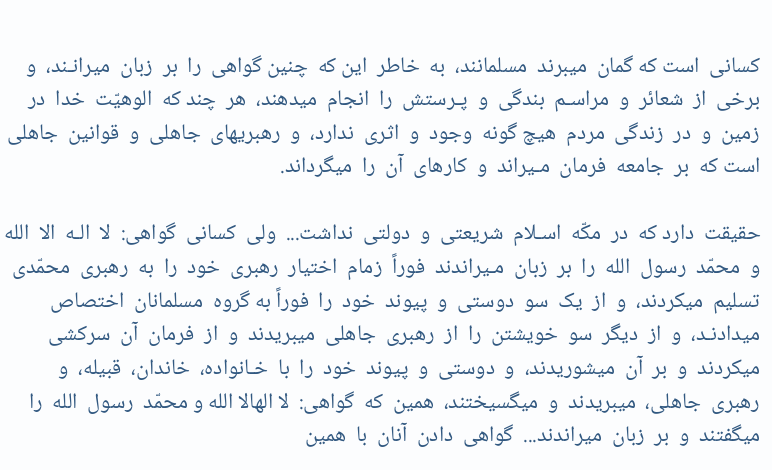کسانی  است که گمان  میبرند  مسلمانند،  به  خاطر  این که  چنین گواهی  را  بر  زبان  میرانـند،  و  برخی  از  شعائر  و  مراسـم  بندگی  و  پـرستش  را  انجام  میدهند،  هر  چند که  الوهیّت  خدا  در  زمین  و  در  زندگی  مردم  هیچ گونه  وجود  و  اثری  ندارد،  و  رهبریهای  جاهلی  و  قوانین  جاهلی  است که  بر  جامعه  فرمان  مـیراند  و  کارهای  آن  را  میگرداند.

حقیقت  دارد که  در  مکّه  اسـلام  شریعتی  و  دولتی  نداشت...  ولی  کسانی  گواهی:  لا  الـه  الا  الله و  محمّد  رسول  الله  را  بر  زبان  مـیراندند  فوراً  زمام  اختیار  رهبری  خود  را  به  رهبری  محمّدی  تسلیم  میکردند،  و  از  یک  سو  دوستی  و  پیوند  خود  را  فوراً به گروه  مسلمانان  اختصاص  میدادنـد،  و  از  دیگر  سو  خویشتن  را  از  رهبری  جاهلی  میبریدند  و  از  فرمان  آن  سرکشی  میکردند  و  بر  آن  میشوریدند،  و  دوستی  و  پیوند  خود  را  با  خـانواده،  خاندان،  قبیله،  و  رهبری  جاهلی،  میبریدند  و  میگسیختند،  همین  که  گواهی:  لا الهالا الله و محمّد  رسول  الله  را  میگفتند  و  بر  زبان  میراندند...  گواهی  دادن  آنان  با  همین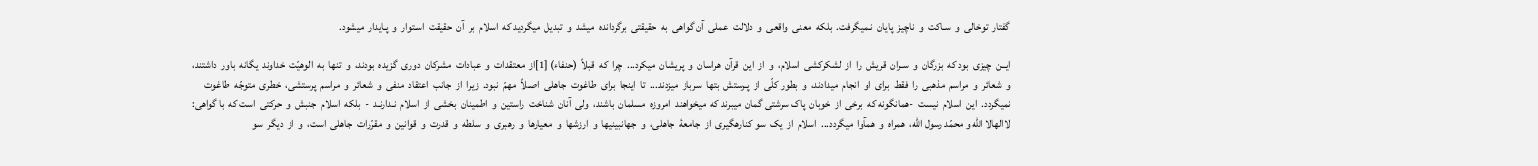گفتار  توخالی  و  سـاکت  و  ناچیز  پایان  نـمیگرفت.  بلکه  معنی  واقعی  و  دلالت  عملی  آن گواهی  به  حقیقتی  برگردانده  میشد  و  تبدیل  میگردید که  اسلام  بر  آن  حقیقت  اسـتوار  و  پـایدار  میشود.

ایــن  چیزی  بود که  بزرگان  و  سـران  قریش  را  از  لشکرکشی  اسلام،  و  از  این  قرآن  هراسان  و  پریشان  میکرد...  چرا  که  قبلاً  (حنفاء) [1]از  معتقدات  و  عبادات  مشرکان  دوری  گزیده  بودند،  و  تنها  به  الوهیّت  خداوند  یگانه  باور  داشتند،  و  شعائر  و  مراسم  مذهبی  را  فقط  برای  او  انجام  میدادند،  و  بطور کلّی  از  پـرستش  بتها  سرباز  میزدند...  تا  اینجا  برای  طاغوت  جاهلی  اصـلاً  مهمّ  نبود.  زیرا  از  جانب  اعتقاد  منفی  و  شعائر  و  مراسم  پرستشی،  خطری  متوجّه  طاغوت  نمیگردد.  این  اسلام  نیست  -همانگونه که  برخی  از  خوبان  پاک سرشتی گمان  میبرند که  میخواهند  امروزه  مسلمان  باشند،  ولی  آنان  شناخت  راستین  و  اطمینان  بخشی  از  اسلام  نـدارنـد  -  بلکه  اسلام  جنبش  و  حرکتی  است که  با گواهی:  لاالهالا الله و محمّد رسول الله،  همراه  و  همآوا  میگردد...  اسلام  از  یک  سو کنارهگیری  از  جامعۀ  جاهلی،  و  جهانبینیها  و  ارزشها  و  معیارها  و  رهبری  و  سلطه  و  قدرت  و  قوانین  و  مقرّرات  جاهلی  است،  و  از  دیگر  سو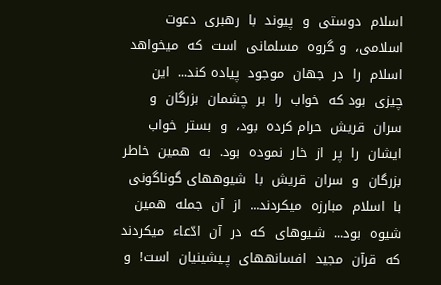اسلام  دوستی  و  پیوند  با  رهبری  دعوت  اسلامی،  و گروه  مسلمانی  است  که  میخواهد  اسلام  را  در  جهان  موجود  پیاده کند...  این  چیزی  بود که  خواب  را  بر  چشمان  بزرگان  و  سران  قریش  حرام کرده  بود،  و  بستر  خواب  ایشان  را  پر  از  خار  نموده  بود.  به  همین  خاطر  بزرگان  و  سران  قریش  با  شیوههای گوناگونی  با  اسلام  مبارزه  میکردند...  از  آن  جمله  همین  شیوه  بود...  شـیوهای  که  در  آن  ادّعاء  میکردند  که  قرآن  مجید  افسانههای  پـیشینیان  است!  و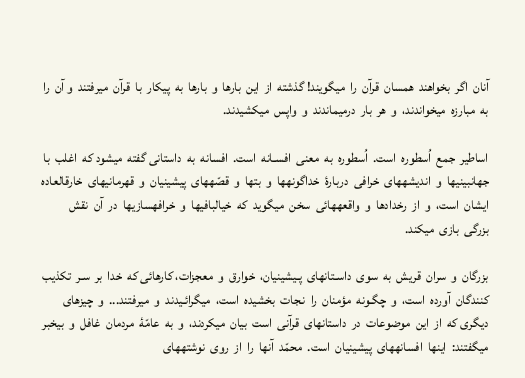آنان  اگر  بخواهند  همسان  قرآن  را  میگویند! گذشته  از  این  بارها  و  بارها  به  پیکار  با  قرآن  میرفتند  و آن  را  به  مبارزه  میخواندند،  و  هر  بار  درمیماندند  و  واپس  میکشیدند.

اساطیر  جمع  اُسطوره  است.  اُسطوره  به  معنی  افسـانه  است.  افسانه  به  داستانی گفته  میشود که  اغلب  با  جهانبینیها  و  اندیشههای  خرافی  دربارۀ  خداگونهها  و  بتها  و  قصّههای  پیشینیان  و  قهرمانیهای  خارقالعاده  ایشان  است،  و  از  رخدادها  و  واقعههائی  سخن  میگوید  که  خیالبافیها  و  خرافهسازیها  در  آن  نقش  بزرگی  بازی  میکند.

بزرگان  و  سران  قریش  به  سوی  داسـتانهای  پـیشینیان،  خوارق  و  معجزات، کارهائی که  خدا  بر  سـر  تکذیب  کنندگان  آورده  است،  و  چگـونه  مؤمنان  را  نـجات  بخشیده  است،  میگرائـیدند  و  میرفتند...  و  چیزهای  دیگری که  از  این  موضوعات  در  داستانهای  قرآنی  است  بیان  میکردند،  و  به  عامّۀ  مردمان  غافل  و  بیخبر  میگفتند:  اینها  افسانههای  پیشینیان  است.  محمّد  آنها  را  از  روی  نوشتههای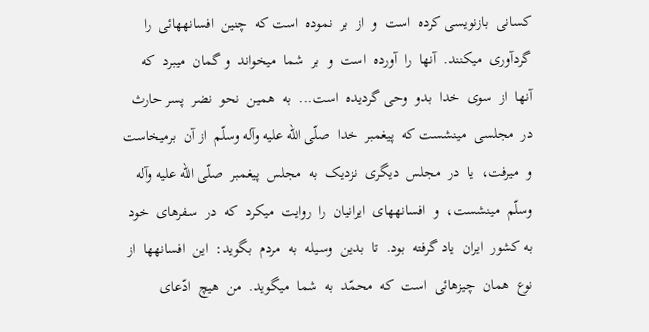کسانی  بازنویسی کرده  است  و  از  بر  نموده  است که  چنین  افسانههائی  را گردآوری  میکنند.  آنها  را  آورده  است  و  بر  شما  میخواند  و گمان  میبرد  که  آنها  از  سوی  خدا  بدو  وحی گردیده  است...  به  همین  نحو  نضر  پسر حارث  در  مجلسی  مینشست که  پیغمبر  خدا  صلّی الله علیه وآله وسلّم  از آن  برمیخاست  و  میرفت،  یا  در  مجلس  دیگری  نزدیک  به  مجلس  پیغمبر  صلّی الله علیه وآله وسلّم  مینشست،  و  افسانههای  ایرانیان  را  روایت  میکرد  که  در  سـفرهای  خود  به کشور  ایران  یاد گرفته  بود.  تا  بدین  وسـیله  به  مردم  بگوید:  این  افسانهها  از  نوع  همان  چیزهائی  است  که  محمّد  به  شما  میگوید.  من  هیچ  ادّعای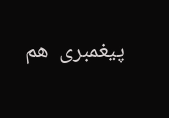پیغمبری  هم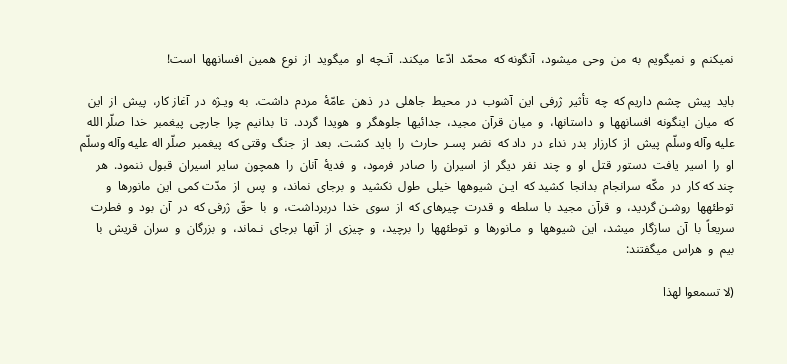نمیکنم  و  نمیگویم  به  من  وحی  میشود،  آنگونه که  محمّد  ادّعا  میکند.  آنـچه  او  میگوید  از  نوع  همین  افسانهها  است!

باید  پیش  چشم  داریم که  چه  تأثیر  ژرفی  این  آشوب  در  محیط  جاهلی  در  ذهن  عامّۀ  مردم  داشت.  به  ویـژه  در  آغاز کار،  پیش  از  این که  میان  اینگونه  افسانهها  و  داستانها،  و  میان  قرآن  مجید،  جدائیها  جلوهگر  و  هویدا  گردد.  تا  بدانیم  چرا  جارچی  پیغمبر  خدا  صلّر الله علیه وآله وسلّم  پیش  از  کارزار  بدر  نداء  در  داد که  نضر  پسـر  حارث  را  باید  کشت.  بعد  از  جنگ  وقتی که  پیغمبر  صلّر اله علیه وآله وسلّم  او  را  اسیر  یافت  دستور  قتل  او  و  چند  نفر  دیگر  از  اسیران  را  صادر  فرمود،  و  فدیۀ  آنان  را  همچون  سایر  اسیران  قبول  ننمود.  هر  چند که کار  در  مکّه  سرانجام  بدانجا  کشید که  ایـن  شیوهها  خیلی  طول  نکشید  و  برجای  نماند،  و  پس  از  مدّت کمی  این  مانورها  و  توطئهها  روشـن گردید،  و  قرآن  مجید  با  سلطه  و  قدرت  چیرهای که  از  سوی  خدا  دربرداشت،  و  با  حقّ  ژرفی که  در  آن  بود  و  فطرت  سریعاً  با  آن  سازگار  میشد،  این  شیوهها  و  مـانورها  و  توطئهها  را  برچید،  و  چیزی  از  آنها  برجای  نـماند،  و  بزرگان  و  سران  قریش  با  بیم  و  هراس  میگفتند:

(لا تسمعوا لهذا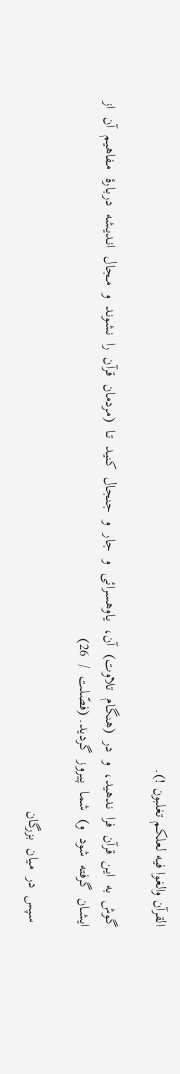القرآن والغوا فیه لعلکم تغلبون !).

گوش  به  این  قرآن  فرا  ندهید،  و  در  (هنگام  تلاوت)  آن،  یاوهسرائی  و  جار  و  جنجال  کنید  تـا  (مردمان  قرآن  را  نشوند  و  مـجال  انـدیشه  دربـارۀ  مـفاهیم  آن  از  ایشـان  گرفته  شود  و)  شما  پیروز  گردید. (فصّلت  /  26)

 سپس  در  میان  بزرگان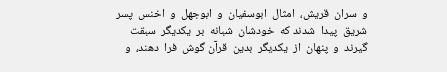و  سران  قریش،  امثال  ابوسفیان  و  ابوجهل  و  اخنس  پسر  شریق  پیدا  شدند که  خودشان  شبانه  بر  یکدیگر  سبقت گیرند  و  پنهان  از  یکدیگر  بدین  قرآن گوش  فرا  دهند،  و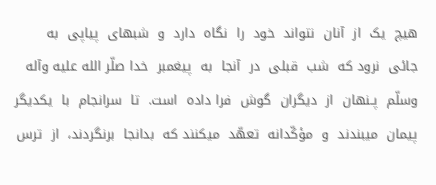هیچ  یک  از  آنان  نتواند  خود  را  نگاه  دارد  و  شبهای  پیاپی  به  جائی  نرود که  شب  قبلی  در  آنجا  به  پیغمبر  خدا صلّر الله علیه وآله وسلّم  پـنهان  از  دیگران  گوش  فرا داده  است.  تا  سرانجام  با  یکدیگر  پیمان  میبندند  و  مؤکّدانه  تعهّد  میکنند که  بدانجا  برنگردند،  از  ترس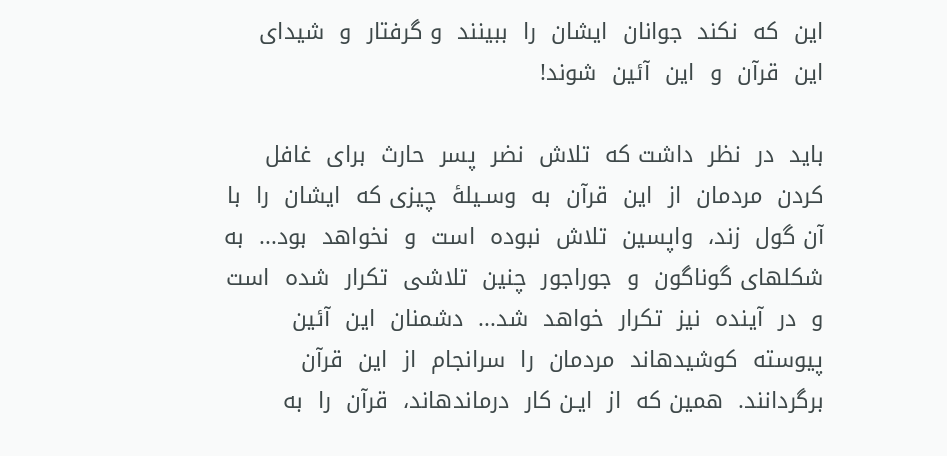این  که  نکند  جوانان  ایشان  را  ببینند  و گرفتار  و  شیدای  این  قرآن  و  این  آئین  شوند!

باید  در  نظر  داشت که  تلاش  نضر  پسر  حارث  برای  غافل کردن  مردمان  از  این  قرآن  به  وسـیلۀ  چیزی که  ایشان  را  با  آن گول  زند،  واپسین  تلاش  نبوده  است  و  نخواهد  بود...  به  شکلهای گوناگون  و  جوراجور  چنین  تلاشی  تکرار  شده  است  و  در  آینده  نیز  تکرار  خواهد  شد...  دشمنان  این  آئین  پیوسته  کوشیدهاند  مردمان  را  سرانجام  از  این  قرآن  برگردانند.  همین که  از  ایـن کار  درماندهاند،  قرآن  را  به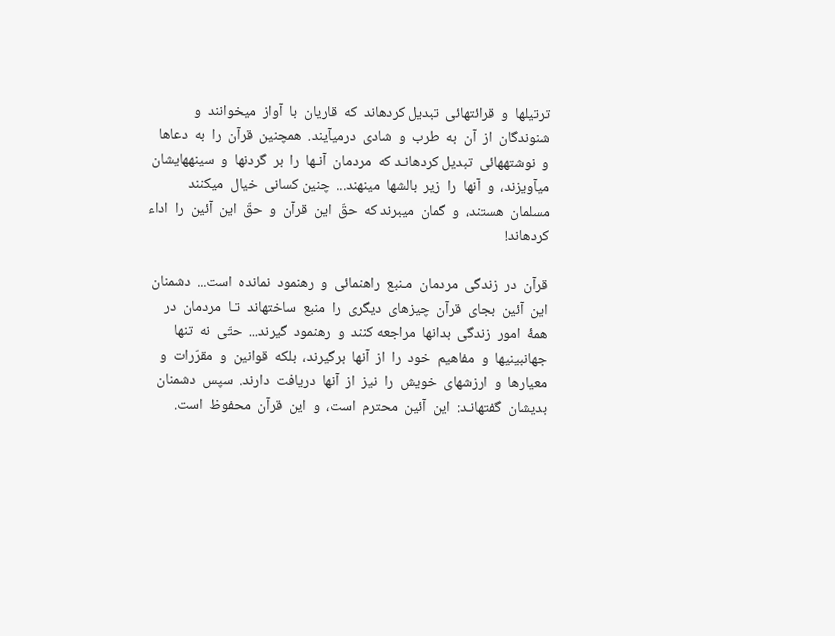ترتیلها  و  قرائتهائی  تبدیل کردهاند  که  قاریان  با  آواز  میخوانند  و  شنوندگان  از  آن  به  طرب  و  شادی  درمیآیند.  همچنین  قرآن  را  به  دعاها  و  نوشتههائی  تبدیل کردهانـد که  مردمان  آنـها  را  بر  گردنها  و  سینههایشان  میآویزند،  و  آنها  را  زیر  بالشها  مینهند...  چنین کسانی  خیال  میکنند  مسلمان  هستند،  و  گمان  میبرند که  حقّ  این  قرآن  و  حقّ  این  آئین  را  اداء  کردهاند!

قرآن  در  زندگی  مردمان  مـنبع  راهنمائی  و  رهنمود  نمانده  است...  دشمنان  این  آئین  بجای  قرآن  چیزهای  دیگری  را  منبع  ساختهاند  تـا  مردمان  در  همۀ  امور  زندگی  بدانها  مراجعه کنند  و  رهنمود  گیرند...  حتّی  نه  تنها  جهانبینیها  و  مفاهیم  خود  را  از  آنها  برگیرند،  بلکه  قوانین  و  مقرّرات  و  معیارها  و  ارزشهای  خویش  را  نیز  از  آنها  دریافت  دارند.  سپس  دشمنان  بدیشان  گفتهانـد:  این  آئین  محترم  است،  و  این  قرآن  محفوظ  است.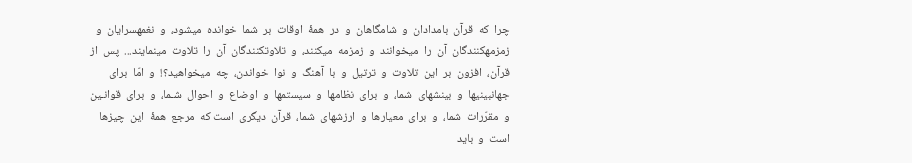چرا  که  قرآن  بامدادان  و  شامگاهان  و  در  همۀ  اوقات  بر  شما  خوانده  میشود،  و  نغمهسرایان  و  زمزمهکنندگان  آن  را  میخوانند  و  زمزمه  میکنند،  و  تلاوتکنندگان  آن  را  تلاوت  مینمایند...  پس  از  قرآن،  افزون  بر  این  تلاوت  و  ترتیل  و  با  آهنگ  و  نوا  خواندن،  چه  میخواهید؟!  و  امّا  برای  جهانبینیها  و  بینشهای  شما،  و  برای  نظامها  و  سیستمها  و  اوضاع  و  احوال  شـما،  و  برای  قوانـین  و  مقرّرات  شما،  و  برای  معیارها  و  ارزشهای  شما،  قرآن  دیگری  است که  مرجع  همۀ  این  چیزها  است  و  باید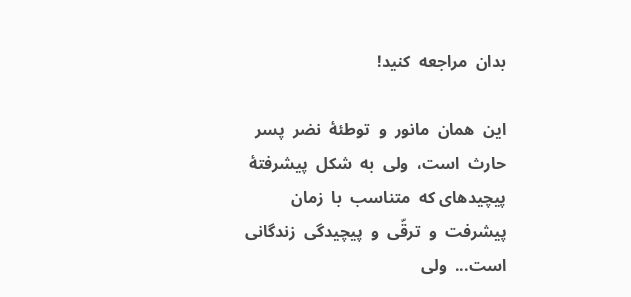بدان  مراجعه  کنید!

این  همان  مانور  و  توطئۀ  نضر  پسر  حارث  است،  ولی  به  شکل  پیشرفتۀ  پیچیدهای که  متناسب  با  زمان  پیشرفت  و  ترقّی  و  پیچیدگی  زندگانی  است...  ولی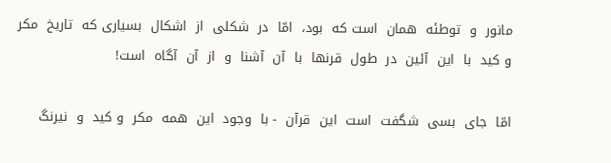مانور  و  توطئه  همان  است که  بود،  امّا  در  شکلی  از  اشکال  بسیاری که  تاریخ  مکر  و کید  با  این  آئین  در  طول  قرنها  با  آن  آشنا  و  از  آن  آگاه  است!

امّا  جای  بسی  شگفت  است  این  قرآن  - با  وجود  این  همه  مکر  و کید  و  نیرنگ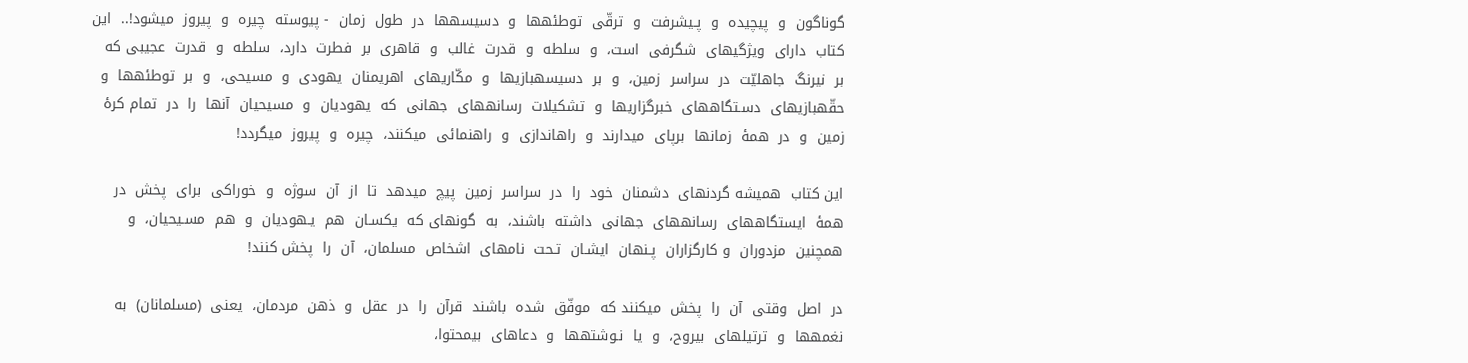گوناگون  و  پیچیده  و  پـیشرفت  و  ترقّی  توطئهها  و  دسیسهها  در  طول  زمان  - پیوسته  چیره  و  پیروز  میشود!..  این  کتاب  دارای  ویژگیهای  شگرفی  است،  و  سلطه  و  قدرت  غالب  و  قاهری  بر  فطرت  دارد،  سلطه  و  قدرت  عجیبی که  بر  نیرنگ  جاهلیّت  در  سراسر  زمین،  و  بر  دسیسهبازیها  و  مکّاریهای  اهریمنان  یهودی  و  مسیحی،  و  بر  توطئهها  و  حقّهبازیهای  دسـتگاههای  خبرگزاریها  و  تشکیلات  رسانههای  جهانی  که  یهودیان  و  مسیحیان  آنها  را  در  تمام کرۀ  زمین  و  در  همۀ  زمانها  برپای  میدارند  و  راهاندازی  و  راهنمائی  میکنند،  چیره  و  پیروز  میگردد!

این کتاب  همیشه گردنهای  دشمنان  خود  را  در  سراسر  زمین  پیچ  میدهد  تا  از  آن  سوژه  و  خوراکی  برای  پخش  در  همۀ  ایستگاههای  رسانههای  جهانی  داشته  باشند،  به  گونهای که  یکسـان  هم  یـهودیان  و  هم  مسـیحیان،  و  همچنین  مزدوران  و کارگزاران  پـنهان  ایشـان  تـحت  نامهای  اشخاص  مسلمان،  آن  را  پخش کنند!

در  اصل  وقتی  آن  را  پخش  میکنند که  موفّق  شده  باشند  قرآن  را  در  عقل  و  ذهن  مردمان،  یعنی  (مسلمانان)  به  نغمهها  و  ترتیلهای  بیروح،  و  یا  نـوشتهها  و  دعاهای  بیمحتوا،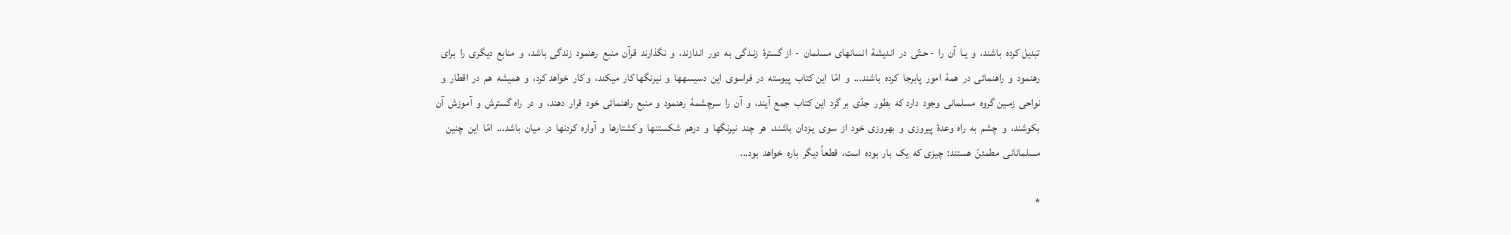تبدیل کرده  باشند،  و  یـا  آن  را  - حـتّی  در  اندیشۀ  انسانهای  مسلمان  -  از گسترۀ  زنـدگی  به  دور  اندازند،  و  نگذارند  قرآن  منبع  رهنمود  زندگی  باشد،  و  منابع  دیگری  را  برای  رهنمود  و  راهنمائی  در  همۀ  امور  پابرجا  کرده  باشند...  و  امّا  این کتاب  پیوسته  در  فراسوی  این  دسیسهها  و  نیرنگها کار  میکند،  و کار  خواهد کرد،  و  همیشه  هم  در  اقطار  و  نواحی  زمـین گروه  مسلمانی  وجود  دارد که  بطور  جدّی  بر گرد  این کتاب  جمع  آیند،  و  آن  را  سرچشمۀ  رهنمود  و منبع  راهنمائی  خود  قرار  دهند،  و  در  راه گسترش  و  آموزش  آن  بکوشند،  و  چشم  به  راه  وعدۀ  پیروزی  و  بهروزی  خود  از  سوی  یـزدان  باشند،  هر  چند  نیرنگها  و  درهم  شکستنها  و کشتارها  و  آواره  کردنها  در  میان  باشد...  امّا  این  چنین  مسلمانانی  مطمئنّ  هستند:  چیزی که  یک  بار  بوده  است،  قطعاً دیگر  باره  خواهد  بود...

*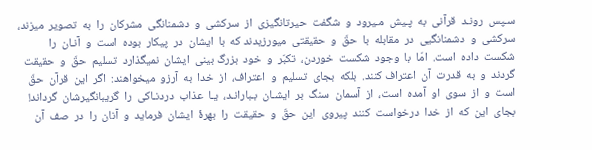سـپس  رونـد  قرآنی  به  پـیش  مـیرود  و  شگفت  حیرتانگیزی  از  سرکشی  و  دشمنانگی  مشرکان  را  به  تصویر  میزند،  سرکشی  و  دشمنانگیی  در  مقابله  با  حقّ  و  حقیقتی  میورزیدند که  با  ایشان  در  پیکار  بوده  است  و  آنـان  را  شکست  داده  است.  امّا  با  وجود  شکست  خوردن،  تکبّر  و  خود  بزرگ بینی  ایشان  نمیگذارد  تسلیم  حقّ  و  حقیقت گردند  و  به  قدرت  آن  اعتراف کنند.  بلکه  بجای  تسلیم  و  اعتراف،  از  خدا  به  آرزو  میخواهند:  اگر  این  قرآن  حقّ  است  و  از  سوی  او  آمده  است،  از  آسمان  سنگ  بر  ایشـان  بـبارانـد،  یـا  عذاب  دردنـاکی  را  گریبانگیرشان  گرداند!  بجای  این  که  از  خدا  درخواست  کنند  پیروی  این  حقّ  و  حقیقت  را  بهرۀ  ایشان  فرماید  و  آنان  را  در  صف  آن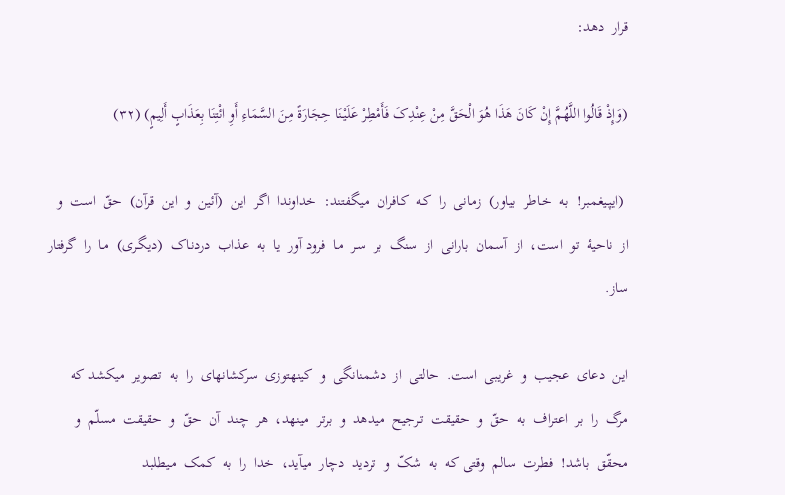قرار  دهد:

(وَإِذْ قَالُوا اللَّهُمَّ إِنْ کَانَ هَذَا هُوَ الْحَقَّ مِنْ عِنْدِکَ فَأَمْطِرْ عَلَیْنَا حِجَارَةً مِنَ السَّمَاءِ أَوِ ائْتِنَا بِعَذَابٍ أَلِیمٍ) (٣٢)

 (ایپـیغمبر!  بـه  خـاطر  بیاور)  زمـانی  را  کـه  کـافران  میگفتند:  خداوندا  اگر  این  (آئین  و  این  قرآن)  حقّ  است  و  از  ناحیۀ  تو  است،  از  آسمان  بارانی  از  سنگ  بر  سـر  مـا  فرود آور  یا  به  عذاب  دردنـاک  (دیگـری)  مـا  را  گرفتار  ساز.

این  دعای  عجیب  و  غریبی  است.  حالتی  از  دشمنانگی  و  کینهتوزی  سرکشانهای  را  به  تصویر  میکشد که  مرگ  را  بر  اعتراف  به  حقّ  و  حقیقت  تـرجیح  میدهد  و  برتر  مینهد،  هر  چند  آن  حقّ  و  حقیقت  مسلّم  و  محقّق  باشد!  فطرت  سالم  وقتی که  به  شکّ  و  تردید  دچار  میآید،  خدا  را  به  کمک  مـیطلبد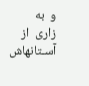و  به  زاری  از  آسـتانهاش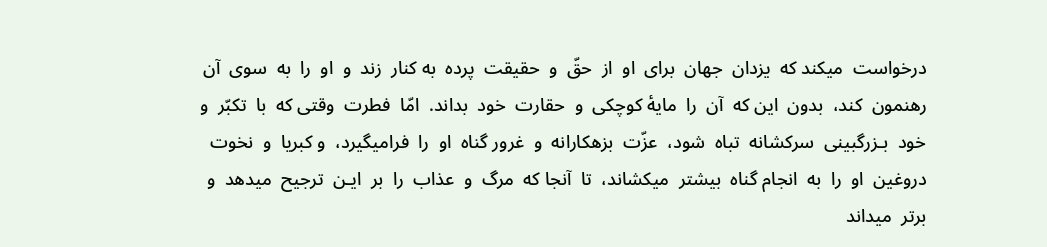درخواست  میکند که  یزدان  جهان  برای  او  از  حقّ  و  حقیقت  پرده  به کنار  زند  و  او  را  به  سوی  آن  رهنمون  کند،  بدون  این که  آن  را  مایۀ کوچکی  و  حقارت  خود  بداند.  امّا  فطرت  وقتی که  با  تکبّر  و  خود  بـزرگبینی  سرکشانه  تباه  شود،  عزّت  بزهکارانه  و  غرور گناه  او  را  فرامیگیرد،  و کبریا  و  نخوت  دروغین  او  را  به  انجام گناه  بیشتر  میکشاند،  تا  آنجا که  مرگ  و  عذاب  را  بر  ایـن  ترجیح  میدهد  و  برتر  میداند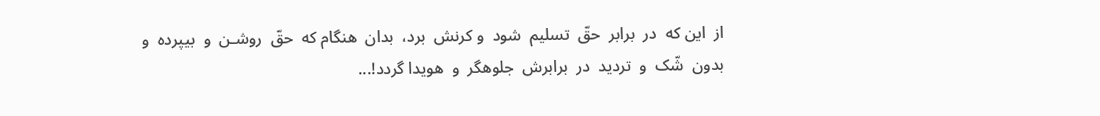از  این که  در  برابر  حقّ  تسلیم  شود  و کرنش  برد،  بدان  هنگام که  حقّ  روشـن  و  بیپرده  و  بدون  شّک  و  تردید  در  برابرش  جلوهگر  و  هویدا گردد!...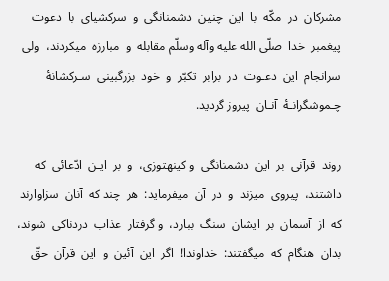مشرکان  در  مکّه  با  این  چنین  دشمنانگی  و  سرکشیای  با  دعوت  پیغمبر  خدا  صلّی الله علیه وآله وسلّم مقابله  و  مبارزه  میکردند،  ولی  سرانجام  این  دعـوت  در  برابر  تکبّر  و  خود  بزرگبینی  سـرکشانۀ  چـموشگرانـۀ  آنـان  پیروز گردید.

روند  قرآنی  بر  این  دشمنانگی  و کینهتوزی،  و  بر  ایـن  ادّعائی  که  داشتند،  پیروی  میزند  و  در  آن  میفرماید:  هر  چند که  آنان  سزاوارند که  از  آسمان  بر  ایشان  سنگ  ببارد،  و گرفتار  عذاب  دردناکی  شوند،  بدان  هنگام  که  میگفتند:  خداوندا!  اگر  این  آئین  و  این  قرآن  حقّ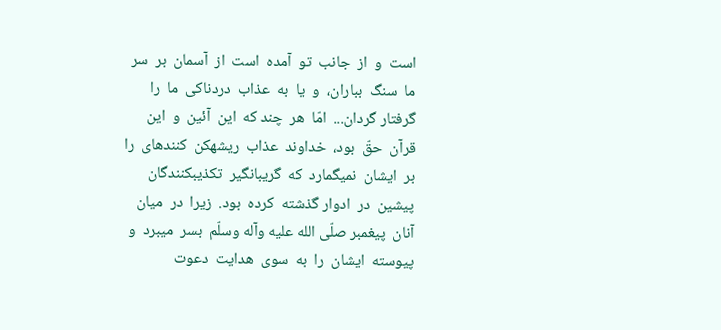است  و  از  جانب  تو  آمده  است  از  آسمان  بر  سر  ما  سنگ  بباران،  و  یا  به  عذاب  دردناکی  ما  را گرفتار گردان...  امّا  هر  چند که  این  آئین  و  این  قرآن  حقّ  بود،  خداوند  عذاب  ریشهکن  کنندهای  را  بر  ایشان  نمیگمارد  که  گریبانگیر  تکذیبکنندگان  پیشین  در  ادوار گذشته  کرده  بود.  زیرا  در  میان  آنان  پیغمبر صلّی الله علیه وآله وسلّم  بسر  میبرد  و  پیوسته  ایشان  را  به  سوی  هدایت  دعوت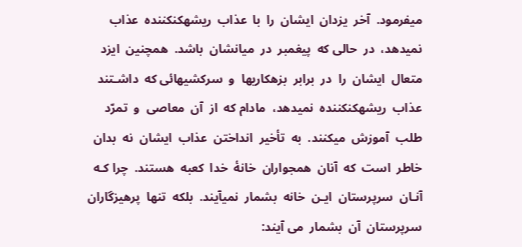میفرمود.  آخر  یزدان  ایشان  را  با  عذاب  ریشهکنکننده  عذاب  نمیدهد،  در  حالی که  پیغمبر  در  میانشان  باشد.  همچنین  ایزد  متعال  ایشان  را  در  برابر  بزهکاریها  و  سرکشیهائی که  داشـتند  عذاب  ریشهکنکننده  نمیدهد،  مادام که  از  آن  معاصی  و  تمرّد  طلب  آموزش  میکنند.  به  تأخیر  انداختن  عذاب  ایشان  نه  بدان  خاطر  است  که  آنان  همجواران  خانۀ  خدا  کعبه  هستند.  چرا کـه  آنـان  سرپرستان  ایـن  خانه  بشمار  نمیآیند.  بلکه  تنها  پرهیزگاران  سرپرستان  آن  بشمار  می آیند: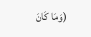(وَمَا کَانَ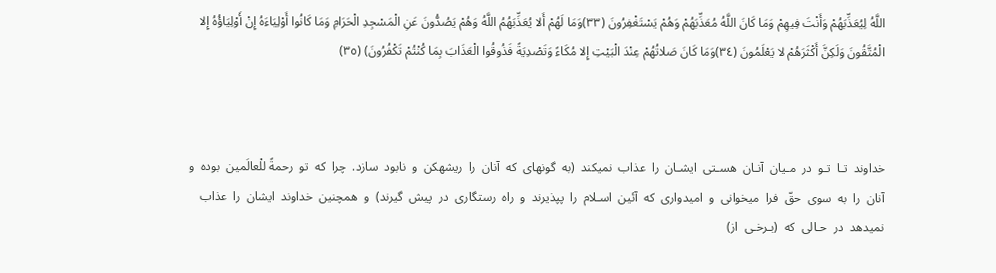اللَّهُ لِیُعَذِّبَهُمْ وَأَنْتَ فِیهِمْ وَمَا کَانَ اللَّهُ مُعَذِّبَهُمْ وَهُمْ یَسْتَغْفِرُونَ (٣٣)وَمَا لَهُمْ أَلا یُعَذِّبَهُمُ اللَّهُ وَهُمْ یَصُدُّونَ عَنِ الْمَسْجِدِ الْحَرَامِ وَمَا کَانُوا أَوْلِیَاءَهُ إِنْ أَوْلِیَاؤُهُ إِلا الْمُتَّقُونَ وَلَکِنَّ أَکْثَرَهُمْ لا یَعْلَمُونَ (٣٤)وَمَا کَانَ صَلاتُهُمْ عِنْدَ الْبَیْتِ إِلا مُکَاءً وَتَصْدِیَةً فَذُوقُوا الْعَذَابَ بِمَا کُنْتُمْ تَکْفُرُونَ) (٣٥)



خداوند  تـا  تـو  در  مـیان  آنـان  هسـتی  ایشـان  را  عذاب  نمیکند  (به  گونهای  که  آنان  را  ریشهکن  و  نابود  سازد.  چرا  که  تو  رحمةً للْعالَمین  بوده  و آنان  را  به  سوی  حقّ  فرا  میخوانی  و  امیدواری  که  آئین  اسـلام  را  پپذیرند  و  راه  رستگاری  در  پیش  گیرند)  و  همچنین  خداوند  ایشان  را  عذاب  نمیدهد  در  حـالی  که  (بـرخـی  از)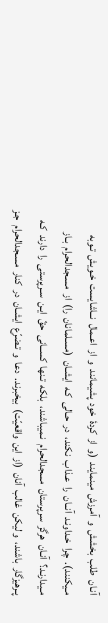آنـان  طلب  بخشش  و  آمرزش  مینمایند  (و  از  کردۀ  خود  پشیمانند  و  از  اعـمال  نــاشایست  خـویش  تـوبه  مـیکنند).  چرا  خـداونـد  آنــان  را  عـذاب  نکند،  در  حـالی  کـه  ایشـان  (مسـلمانان  را)  از  مسـجدالحرام  بـاز  مـیدارنـد؟  آنـان  هرگز  سرپرستان  مسجدالحرام  نـمیباشند،  بلکه  تـنها  کســانی  حقّ  ایـن  سـرپرستی  را  دارند  کـه  پـرهیزگار  باشند،  و لیکن  غالب  آنان  (از  این  واقعیّت)  بیخبرند.  دعا  و  تـضرّع  ایشـان  در  کنار  مسـجدالحرام  جـز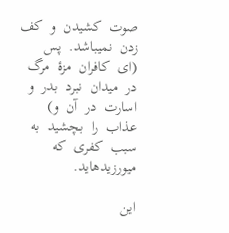صوت  کشیدن  و  کف  زدن  نمیباشد.  پس  (ای  کافران  مزۀ  مرگ  در  میدان  نبرد  بدر  و  اسارت  در  آن  و)  عذاب  را  بـچشید  به  سبب  کفری  که  میورزیدهاید.

این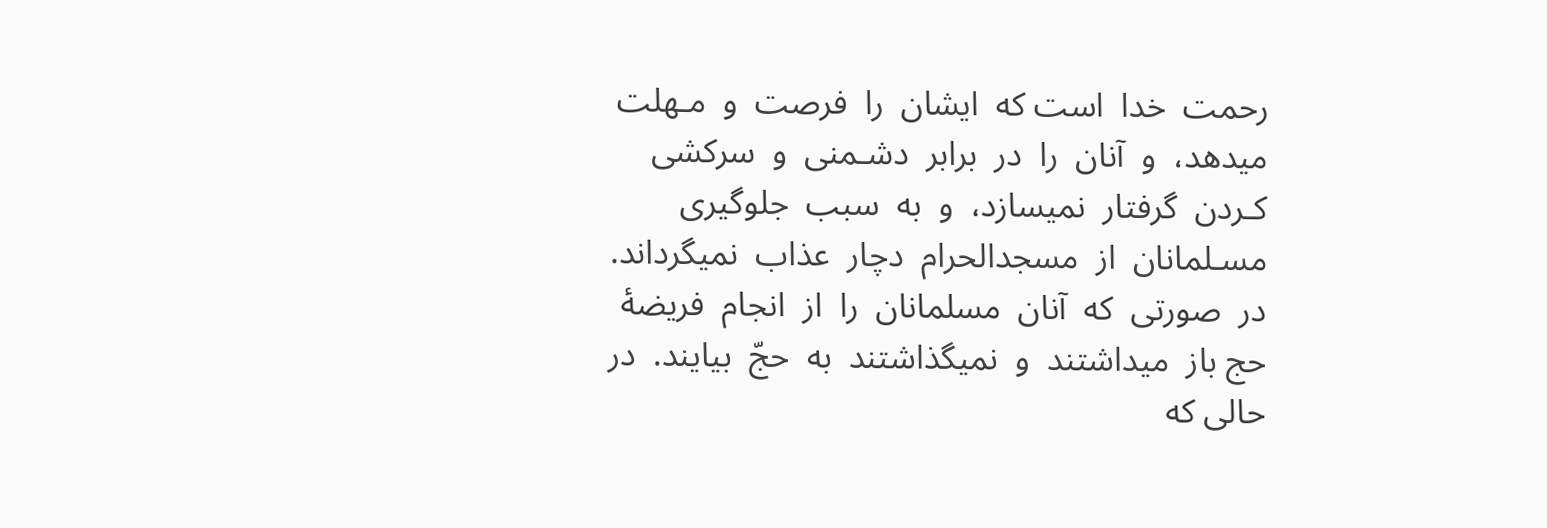رحمت  خدا  است که  ایشان  را  فرصت  و  مـهلت  میدهد،  و  آنان  را  در  برابر  دشـمنی  و  سرکشی کـردن  گرفتار  نمیسازد،  و  به  سبب  جلوگیری  مسـلمانان  از  مسجدالحرام  دچار  عذاب  نمیگرداند.  در  صورتی  که  آنان  مسلمانان  را  از  انجام  فریضۀ  حج باز  میداشتند  و  نمیگذاشتند  به  حجّ  بیایند.  در  حالی که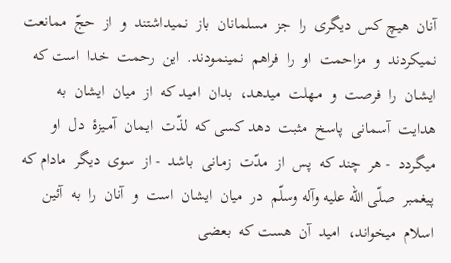آنان  هیچ کس  دیگری  را  جز  مسلمانان  باز  نـمیداشتند  و  از  حجّ  ممانعت  نمیکردند  و  مزاحمت  او  را  فراهم  نمینمودند.  این  رحمت  خدا  است که  ایشـان  را  فرصت  و  مـهلت  میدهد،  بدان  امید که  از  میان  ایشان  به  هدایت  آسمانی  پاسخ  مثبت  دهد کسی که  لذّت  ایـمان  آمـیزۀ  دل  او  میگردد  - هر  چند که  پس  از  مدّت  زمـانی  باشد  - از  سوی  دیگر  مادام که  پیغمبر  صلّی الله علیه وآله وسلّم  در  میان  ایشان  است  و  آنان  را  به  آئین  اسلام  میخواند،  امید  آن  هست که  بعضی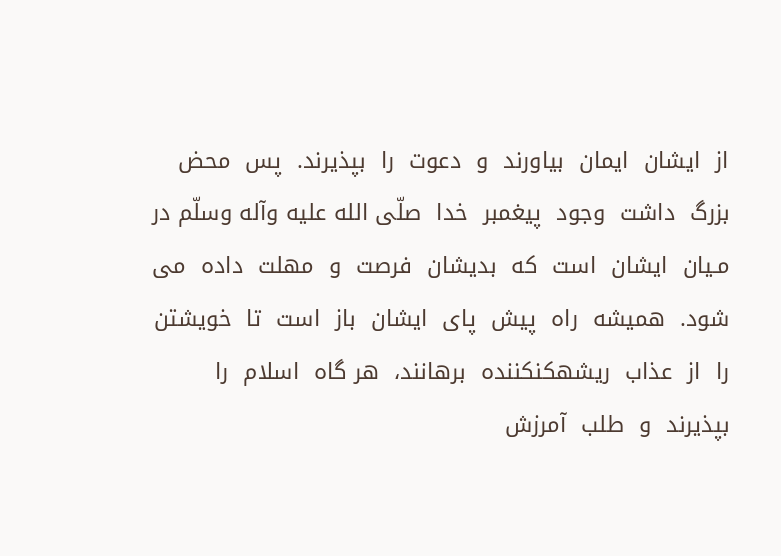از  ایشان  ایمان  بیاورند  و  دعوت  را  بپذیرند.  پس  محض  بزرگ  داشت  وجود  پیغمبر  خدا  صلّی الله علیه وآله وسلّم در مـیان  ایشان  است  که  بدیشان  فرصت  و  مهلت  داده  می شود.  همیشه  راه  پیش  پای  ایشان  باز  است  تا  خویشتن  را  از  عذاب  ریشهکنکننده  برهانند،  هر گاه  اسلام  را  بپذیرند  و  طلب  آمرزش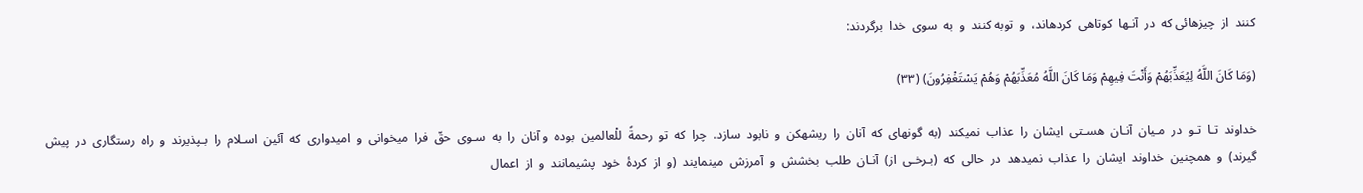کنند  از  چیزهائی که  در  آنـها  کوتاهی  کردهاند،  و  توبه کنند  و  به  سوی  خدا  برگردند:

(وَمَا کَانَ اللَّهُ لِیُعَذِّبَهُمْ وَأَنْتَ فِیهِمْ وَمَا کَانَ اللَّهُ مُعَذِّبَهُمْ وَهُمْ یَسْتَغْفِرُونَ) (٣٣)

خداوند  تـا  تـو  در  مـیان  آنـان  هسـتی  ایشان  را  عذاب  نمیکند  (به  گونهای  که  آنان  را  ریشهکن  و  نابود  سازد.  چرا  که  تو  رحمةً  للْعالمین  بوده  و آنان  را  به  سـوی  حقّ  فرا  میخوانی  و  امیدواری  که  آئین  اسـلام  را  بـپذیرند  و  راه  رستگاری  در  پیش  گیرند)  و  همچنین  خداوند  ایشان  را  عذاب  نمیدهد  در  حالی  که  (بـرخـی  از)  آنـان  طلب  بخشش  و  آمرزش  مینمایند  (و  از  کردۀ  خود  پشیمانند  و  از  اعمال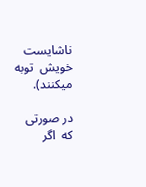ناشایست  خویش  توبه  میکنند).

در صورتی که  اگر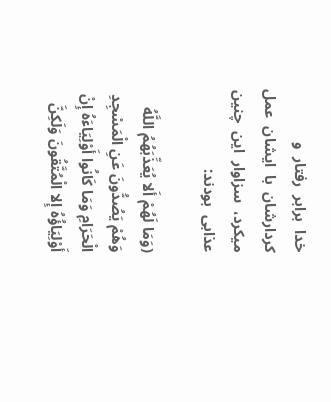خدا  برابر  رفتار  و کردارشان  با  ایشان  عمل  میکرد،  سزاوار  این  چنین  عذابی  بودند:

(وَمَا لَهُمْ أَلا یُعَذِّبَهُمُ اللَّهُ وَهُمْ یَصُدُّونَ عَنِ الْمَسْجِدِ الْحَرَامِ وَمَا کَانُوا أَوْلِیَاءَهُ إِنْ أَوْلِیَاؤُهُ إِلا الْمُتَّقُونَ وَلَکِنَّ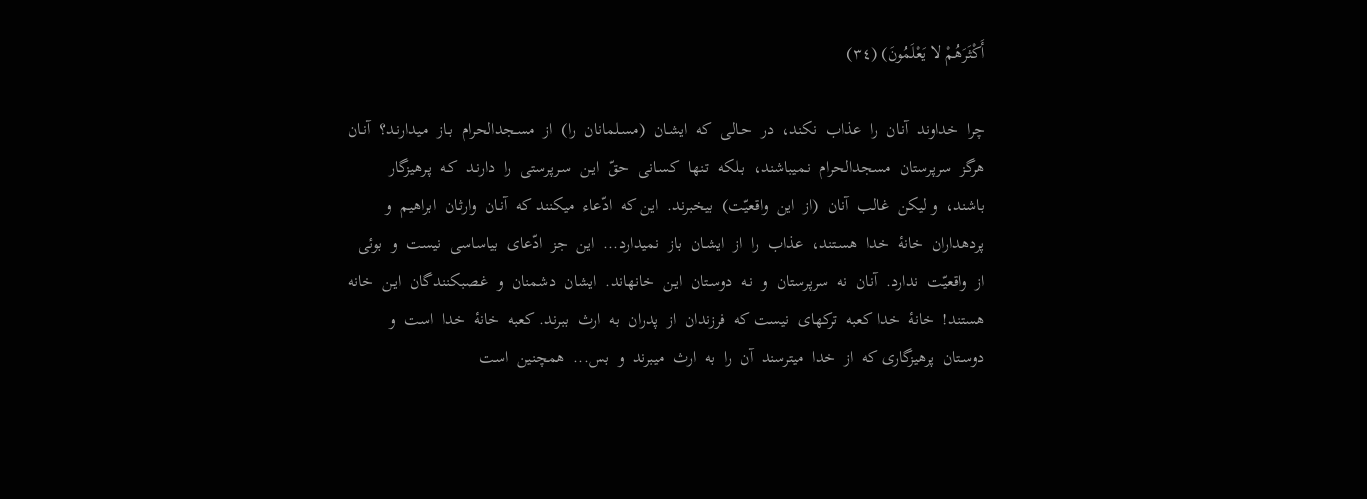أَکْثَرَهُمْ لا یَعْلَمُونَ) (٣٤)

چرا  خداوند  آنـان  را  عذاب  نکند،  در  حـالی  که  ایشـان  (مسـلمانان  را)  از  مسـجدالحرام  بـاز  مـیدارنـد؟  آنـان  هرگز  سرپرستان  مسجدالحرام  نـمیباشند،  بـلکه  تـنها  کسـانی  حقّ  ایـن  سـرپرستی  را  دارنـد  کـه  پـرهیزگار  باشند،  و لیکن  غالب  آنان  (از  این  واقعیّت)  بیخبرند.  این که  ادّعاء  میکنند که  آنـان  وارثـان  ابراهیم  و  پردهداران  خانۀ  خدا  هسـتند،  عذاب  را  از  ایشـان  باز  نمیدارد...  این  جز  ادّعای  بیاساسی  نیست  و  بوئی  از  واقعیّت  ندارد.  آنان  نه  سرپرستان  و  نـه  دوسـتان  ایـن  خانهاند.  ایشان  دشمنان  و  غـصبکنندگان  ایـن  خانه  هستند!  خانۀ  خدا کعبه  ترکهای  نیست که  فرزندان  از  پدران  به  ارث  ببرند. کعبه  خانۀ  خدا  است  و  دوسـتان  پرهیزگاری که  از  خدا  میترسند  آن  را  به  ارث  میبرند  و  بس...  همچنین  است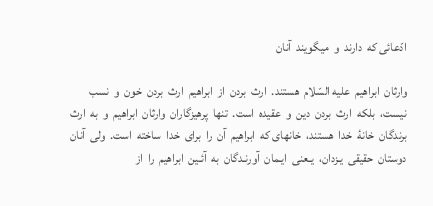ادّعائی که  دارند  و  میگویند  آنان

وارثان  ابراهیم  علیه السّلام  هستند.  ارث  بردن  از  ابراهیم  ارث  بردن  خون  و  نسب  نیست،  بلکه  ارث  بردن  دین  و  عقیده  است.  تنها  پرهیزگاران  وارثان  ابراهیم  و  به  ارث  برندگان  خانۀ  خدا  هستند،  خانهای که  ابراهیم  آن  را  برای  خدا  ساخته  است.  ولی  آنان  دوستان  حقیقی  یـزدان،  یـعنی  ایـمان  آورنـدگان  به  آئـین  ابراهیم  را  از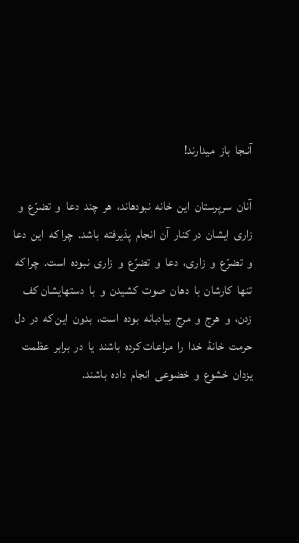آنـجا  باز  میدارند!

آنان  سرپرستان  این  خانه  نبودهاند،  هر  چند  دعا  و  تضرّع  و  زاری  ایشان  در کنار  آن  انجام  پذیرفته  باشد.  چرا که  این  دعا  و  تضرّع  و  زاری،  دعا  و  تضرّع  و  زاری  نبوده  است.  چرا که  تنها  کارشان  با  دهان  صوت  کشیدن  و  با  دستهایشان کف  زدن،  و  هرج  و  مرج  بیادبانه  بوده  است،  بدون  این که  در  دل  حرمت  خانۀ  خدا  را  مراعات کرده  باشند  یا  در  برابر  عظمت  یزدان  خشوع  و  خضوعی  انجام  داده  باشند.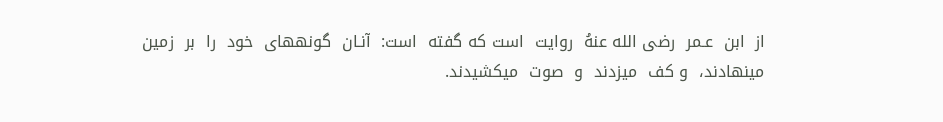از  ابن  عـمر  رضی الله عنهُ  روایت  است که گفته  است:  آنـان  گونههای  خود  را  بر  زمین  مینهادند،  و کف  میزدند  و  صوت  میکشیدند.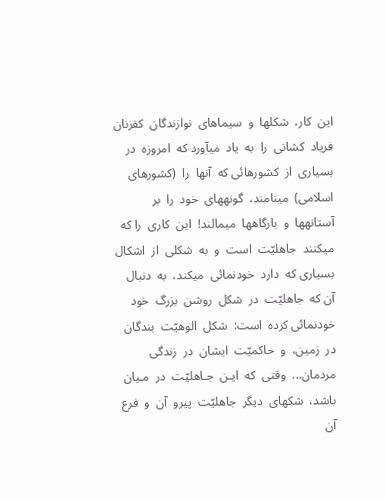این  کار،  شکلها  و  سیماهای  نوازندگان  کفزنان  فریاد  کشانی  را  به  یاد  میآورد که  امروزه  در  بسیاری  از  کشورهائی که  آنها  را  (کشورهای  اسلامی)  مینامند،  گونههای  خود  را  بر  آستانهها  و  بارگاهها  میمالند!  این  کاری  را که  میکنند  جاهلیّت  است  و  به  شکلی  از  اشکال  بسیاری که  دارد  خودنمائی  میکند،  به  دنبال  آن که  جاهلیّت  در  شکل  روشن  بزرگ  خود  خودنمائی کرده  است:  شکل  الوهیّت  بندگان  در  زمین،  و  حاکمیّت  ایشان  در  زندگی  مردمان...  وقتی  که  ایـن  جـاهلیّت  در  مـیان  باشد،  شکهای  دیگر  جاهلیّت  پیرو  آن  و  فرع  آن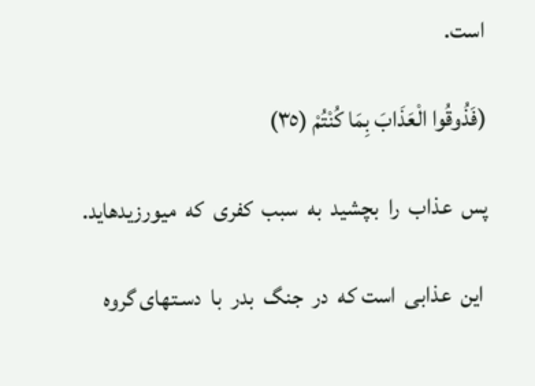است.

(فَذُوقُوا الْعَذَابَ بِمَا کُنْتُمْ (٣٥)

پس  عذاب  را  بچشید  به  سبب  کفری  که  میورزیدهاید.

 این  عذابی  است که  در  جنگ  بدر  با  دسـتهای گروه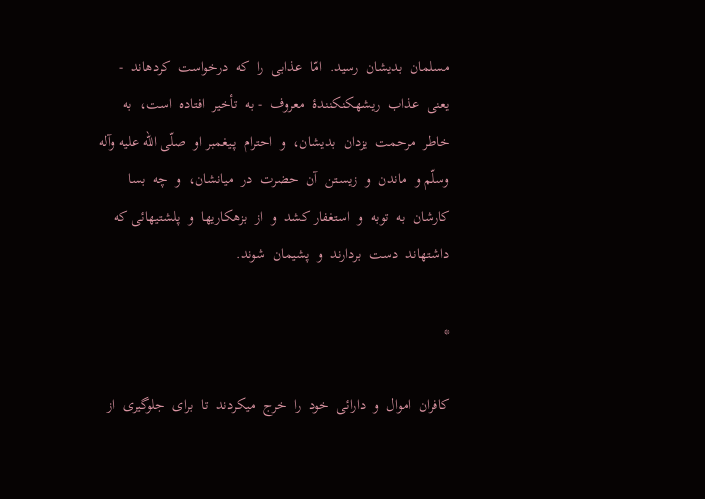مسلمان  بدیشان  رسید.  امّا  عذابی  را  که  درخواست  کردهاند  - یعنی  عذاب  ریشهکنکنندۀ  معروف  - به  تأخیر  افتاده  است،  به  خاطر  مرحمت  یزدان  بدیشان،  و  احترام  پـیغمبر او  صلّی الله علیه وآله وسلّم و  ماندن  و  زیسـتن  آن  حضرت  در  میانشان،  و  چه  بسا کارشان  به  توبه  و  استغفار کشد  و  از  بزهکاریها  و  پلشتیهائی که  داشتهاند  دست  بردارند  و  پشیمان  شوند.

*

کافران  اموال  و  دارائی  خود  را  خرج  میکردند  تا  برای  جلوگیری  از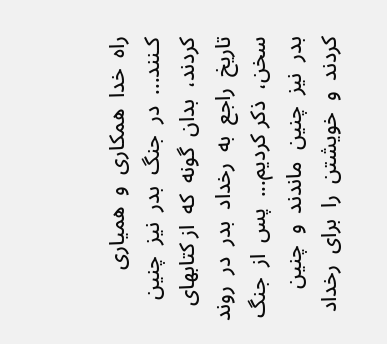راه  خدا  همکاری  و  همیاری  کـنند...  در  جنگ  بدر  نیز  چنین  کردند،  بدان  گونه  که  از کتابهای  تاریخ  راجع  به  رخداد  بدر  در  روند  سخن،  ذکر کردیم...  پس  از  جنگ  بدر  نیز  چنین  ماندند  و  چنین کردند  و  خویشتن  را  برای  رخداد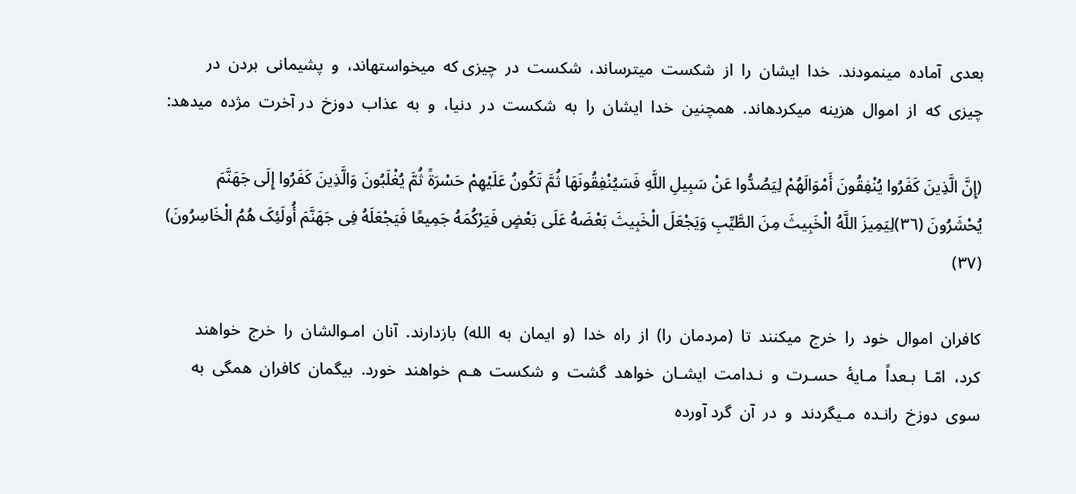بعدی  آماده  مینمودند.  خدا  ایشان  را  از  شکست  میترساند،  شکست  در  چیزی که  میخواستهاند،  و  پشیمانی  بردن  در  چیزی  که  از  اموال  هزینه  میکردهاند.  همچنین  خدا  ایشان  را  به  شکست  در  دنیا،  و  به  عذاب  دوزخ  در آخرت  مژده  میدهد:

(إِنَّ الَّذِینَ کَفَرُوا یُنْفِقُونَ أَمْوَالَهُمْ لِیَصُدُّوا عَنْ سَبِیلِ اللَّهِ فَسَیُنْفِقُونَهَا ثُمَّ تَکُونُ عَلَیْهِمْ حَسْرَةً ثُمَّ یُغْلَبُونَ وَالَّذِینَ کَفَرُوا إِلَى جَهَنَّمَ یُحْشَرُونَ (٣٦)لِیَمِیزَ اللَّهُ الْخَبِیثَ مِنَ الطَّیِّبِ وَیَجْعَلَ الْخَبِیثَ بَعْضَهُ عَلَى بَعْضٍ فَیَرْکُمَهُ جَمِیعًا فَیَجْعَلَهُ فِی جَهَنَّمَ أُولَئِکَ هُمُ الْخَاسِرُونَ) (٣٧)

کافران  اموال  خود  را  خرج  میکنند  تا  (مردمان  را)  از  راه  خدا  (و  ایمان  به  الله)  بازدارند.  آنان  امـوالشان  را  خرج  خواهند  کرد،  امّـا  بـعداً  مـایۀ  حسـرت  و  نـدامت  ایشـان  خواهد  گشت  و  شکست  هـم  خواهند  خورد.  بیگمان  کافران  همگی  به  سوی  دوزخ  رانـده  مـیگردند  و  در  آن  گرد آورده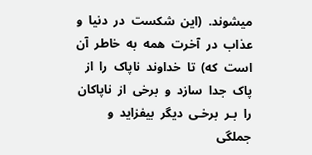میشوند.  (این  شکست  در  دنیا  و  عذاب  در  آخرت  همه  به  خاطر  آن  است  که)  تا  خداوند  ناپاک  را  از  پاک  جدا  سازد  و  برخی  از  ناپاکان  را  بـر  برخـی  دیگر  بیفزاید  و  جملگی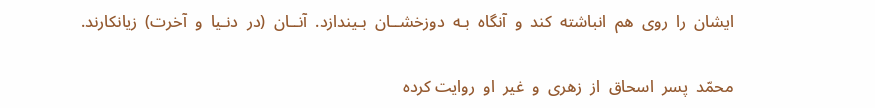ایشان  را  روی  هم  انباشته  کند  و  آنگاه  بـه  دوزخشــان  بـیندازد.  آنــان  (در  دنـیا  و  آخرت)  زیانکارند.

محمّد  پسر  اسحاق  از  زهری  و  غیر  او  روایت کرده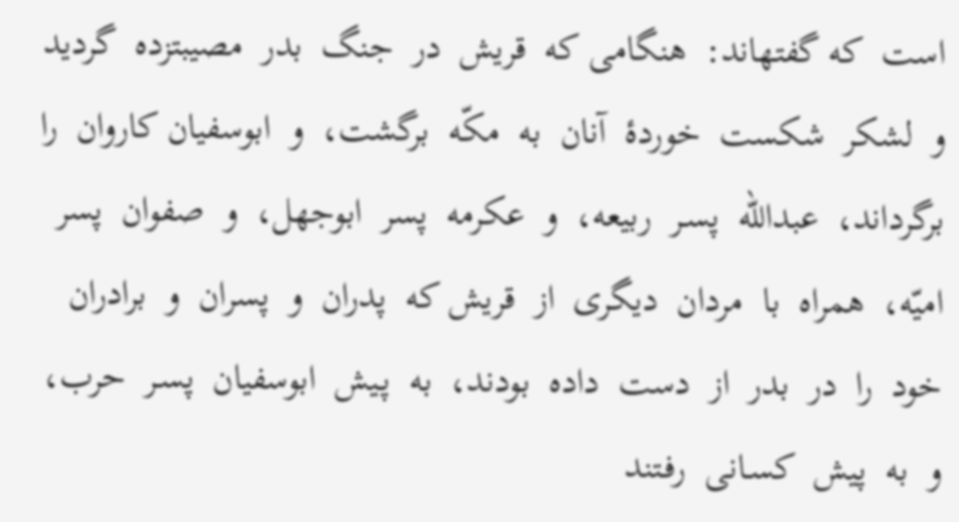است  که گفتهاند:  هنگامی که  قریش  در  جنگ  بدر  مصیبتزده  گردید  و  لشکر  شکست  خوردۀ  آنان  به  مکّه  برگشت،  و  ابوسفیان کاروان  را  برگرداند،  عبدالله  پسـر  ربیعه،  و  عکرمه  پسر  ابوجهل،  و  صفوان  پسر امیّه،  همراه  با  مردان  دیگری  از  قریش که  پدران  و  پسران  و  برادران  خود  را  در  بدر  از  دست  داده  بودند،  به  پـیش  ابوسفیان  پسـر  حرب،  و  به  پیش  کسـانی  رفـتند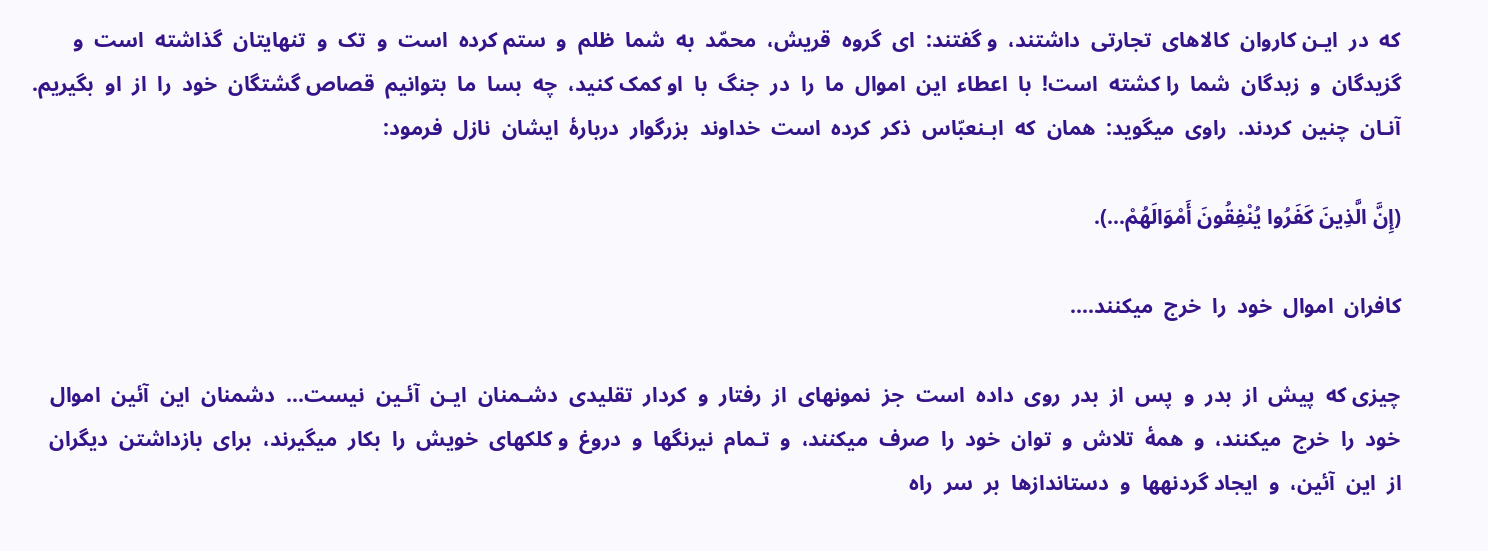که  در  ایـن کاروان  کالاهای  تجارتی  داشتند،  و گفتند:  ای  گروه  قریش،  محمّد  به  شما  ظلم  و  ستم کرده  است  و  تک  و  تنهایتان  گذاشته  است  و گزیدگان  و  زبدگان  شما  را کشته  است!  با  اعطاء  این  اموال  ما  را  در  جنگ  با  او کمک کنید،  چه  بسا  ما  بتوانیم  قصاص گشتگان  خود  را  از  او  بگیریم.  آنـان  چنین  کردند.  راوی  میگوید:  همان  که  ابـنعبّاس  ذکر  کرده  است  خداوند  بزرگوار  دربارۀ  ایشان  نازل  فرمود:

(إِنَّ الَّذِینَ کَفَرُوا یُنْفِقُونَ أَمْوَالَهُمْ...).

کافران  اموال  خود  را  خرج  میکنند....

چیزی که  پیش  از  بدر  و  پس  از  بدر  روی  داده  است  جز  نمونهای  از  رفتار  و  کردار  تقلیدی  دشـمنان  ایـن  آئـین  نیست...  دشمنان  این  آئین  اموال  خود  را  خرج  میکنند،  و  همۀ  تلاش  و  توان  خود  را  صرف  میکنند،  و  تـمام  نیرنگها  و  دروغ  و کلکهای  خویش  را  بکار  میگیرند،  برای  بازداشتن  دیگران  از  این  آئین،  و  ایجاد گردنهها  و  دستاندازها  بر  سر  راه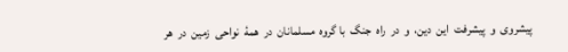پیشروی  و  پیشرفت  این  دین،  و  در  راه  جنگ  با گروه  مسلمانان  در  همۀ  نواحی  زمین  در  هر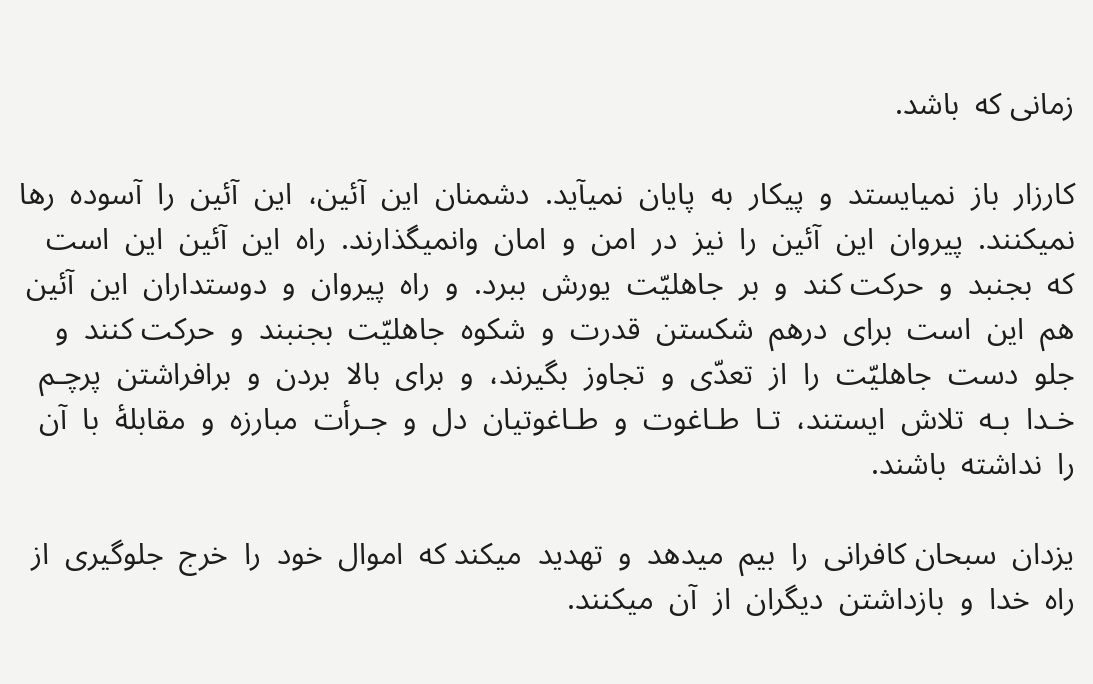زمانی که  باشد.

کارزار  باز  نمیایستد  و  پیکار  به  پایان  نمیآید.  دشمنان  این  آئین،  این  آئین  را  آسوده  رها  نمیکنند.  پیروان  این  آئین  را  نیز  در  امن  و  امان  وانمیگذارند.  راه  این  آئین  این  است که  بجنبد  و  حرکت کند  و  بر  جاهلیّت  یورش  ببرد.  و  راه  پیروان  و  دوستداران  این  آئین  هم  این  است  برای  درهم  شکستن  قدرت  و  شکوه  جاهلیّت  بجنبند  و  حرکت کنند  و  جلو  دست  جاهلیّت  را  از  تعدّی  و  تجاوز  بگیرند،  و  برای  بالا  بردن  و  برافراشتن  پرچـم  خـدا  بـه  تلاش  ایستند،  تـا  طـاغوت  و  طـاغوتیان  دل  و  جـرأت  مبارزه  و  مقابلۀ  با  آن  را  نداشته  باشند.

یزدان  سبحان کافرانی  را  بیم  میدهد  و  تهدید  میکند که  اموال  خود  را  خرج  جلوگیری  از  راه  خدا  و  بازداشتن  دیگران  از  آن  میکنند.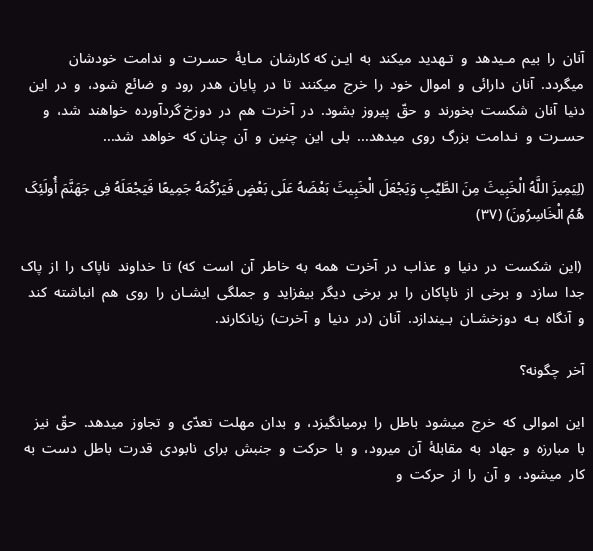آنان  را  بیم  مـیدهد  و  تـهدید  میکند  به  ایـن که کارشان  مـایۀ  حسـرت  و  ندامت  خودشان  میگردد.  آنان  دارائی  و  اموال  خود  را  خرج  میکنند  تا  در  پایان  هدر  رود  و  ضائع  شود،  و  در  این  دنیا  آنان  شکست  بخورند  و  حقّ  پیروز  بشود.  در  آخرت  هم  در  دوزخ گردآورده  خواهند  شد،  و  حسـرت  و  نـدامت  بزرگ  روی  میدهد...  بلی  این  چنین  و  آن  چنان که  خواهد  شد...

(لِیَمِیزَ اللَّهُ الْخَبِیثَ مِنَ الطَّیِّبِ وَیَجْعَلَ الْخَبِیثَ بَعْضَهُ عَلَى بَعْضٍ فَیَرْکُمَهُ جَمِیعًا فَیَجْعَلَهُ فِی جَهَنَّمَ أُولَئِکَ هُمُ الْخَاسِرُونَ) (٣٧)

 (این  شکست  در  دنیا  و  عذاب  در  آخرت  همه  به  خاطر  آن  است  که)  تا  خداوند  ناپاک  را  از  پاک  جدا  سازد  و  برخی  از  ناپاکان  را  بر  برخی  دیگر  بیفزاید  و  جملگی  ایشـان  را  روی  هم  انباشته  کند  و  آنگاه  بـه  دوزخشـان  بـیندازد.  آنان  (در  دنیا  و  آخرت)  زیانکارند.

آخر  چگونه؟

این  اموالی  که  خرج  میشود  باطل  را  برمیانگیزد،  و  بدان  مهلت  تعدّی  و  تجاوز  میدهد.  حقّ  نیز  با  مبارزه  و  جهاد  به  مقابلۀ  آن  میرود،  و  با  حرکت  و  جنبش  برای  نابودی  قدرت  باطل  دست  به کار  میشود،  و  آن  را  از  حرکت  و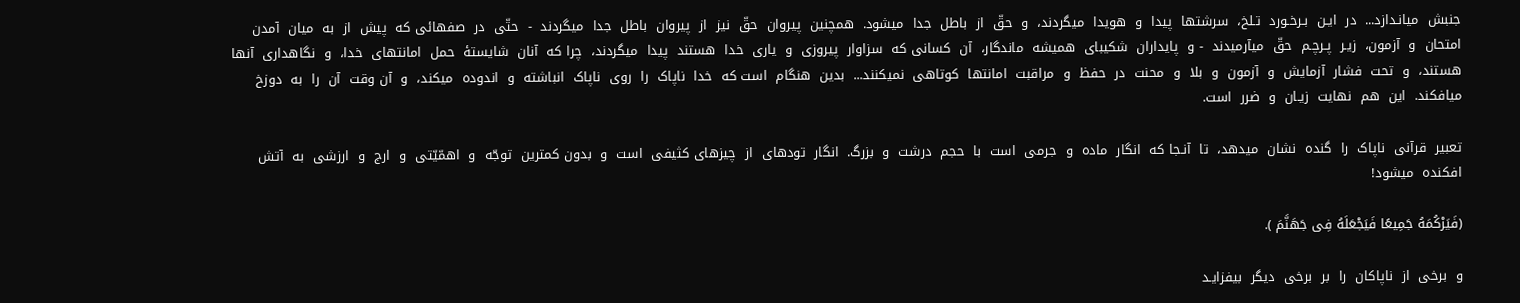جنبش  میانـدازد...  در  ایـن  بـرخـورد  تـلخ،  سرشتها  پیدا  و  هویدا  میگردند،  و  حقّ  از  باطل  جدا  میشود.  همچنین  پیروان  حقّ  نیز  از  پیروان  باطل  جدا  میگردند  -  حتّی  در  صفهائی که  پیش  از  به  میان  آمدن  امتحان  و  آزمون،  زیـر  پـرچـم  حقّ  میآرمیدند  - و  پایداران  شکیبای  همیشه  ماندگار،  آن  کسانی که  سزاوار  پیروزی  و  یاری  خدا  هستند  پیدا  میگردند،  چرا که  آنان  شایستۀ  حمل  امانتهای  خدا،  و  نگاهداری  آنها  هستند،  و  تحت  فشار  آزمایش  و  آزمون  و  بلا  و  محنت  در  حفظ  و  مراقبت  امانتها  کوتاهی  نمیکنند...  بدین  هنگام  است که  خدا  ناپاک  را  روی  ناپاک  انباشته  و  اندوده  میکند،  و  آن وقت  آن  را  به  دوزخ  میافکند.  این  هم  نهایت  زیـان  و  ضرر  است.

تعبیر  قرآنی  ناپاک  را  گنده  نشان  میدهد،  تا  آنـجا که  انگار  ماده  و  جرمی  است  با  حجم  درشت  و  بزرگ.  انگار  تودهای  از  چیزهای کثیفی  است  و  بدون کمترین  توجّه  و  اهمّیّتی  و  ارج  و  ارزشی  به  آتش  افکنده  میشود!

(فَیَرْکُمَهُ جَمِیعًا فَیَجْعَلَهُ فِی جَهَنَّمَ ).

و  برخی  از  ناپاکان  را  بر  برخی  دیگر  بیفزایـد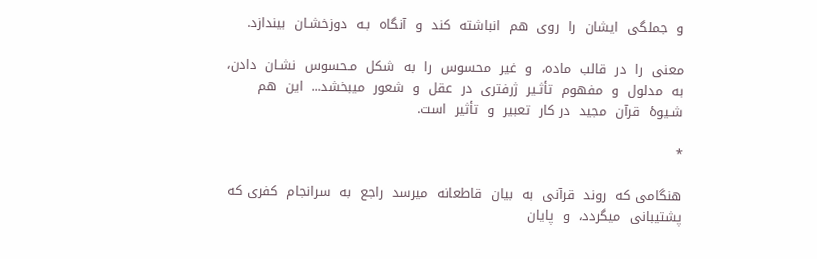و  جملگی  ایشان  را  روی  هم  انباشته  کند  و  آنگاه  بـه  دوزخشـان  بیندازد.

معنی  را  در  قالب  ماده،  و  غیر  محسوس  را  به  شکل  مـحسوس  نشـان  دادن،  به  مدلول  و  مفهوم  تأثـیر  ژرفتری  در  عقل  و  شعور  میبخشد...  این  هم  شـیوۀ  قرآن  مجید  در کار  تعبیر  و  تأثیر  است.

*

هنگامی که  روند  قرآنی  به  بیان  قاطعانه  میرسد  راجع  به  سرانجام  کفری که  پشتیبانی  میگردد،  و  پایان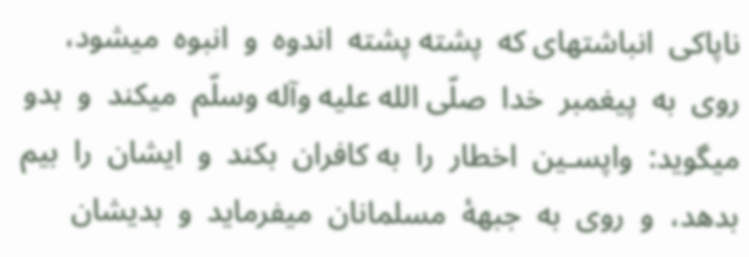ناپاکی  انباشتهای که  پشته پشته  اندوه  و  انبوه  میشود،  روی  به  پیغمبر  خدا  صلّی الله علیه وآله وسلّم  میکند  و  بدو  میگوید:  واپسـین  اخطار  را  به کافران  بکند  و  ایشان  را  بیم  بدهد،  و  روی  به  جبهۀ  مسلمانان  میفرماید  و  بدیشان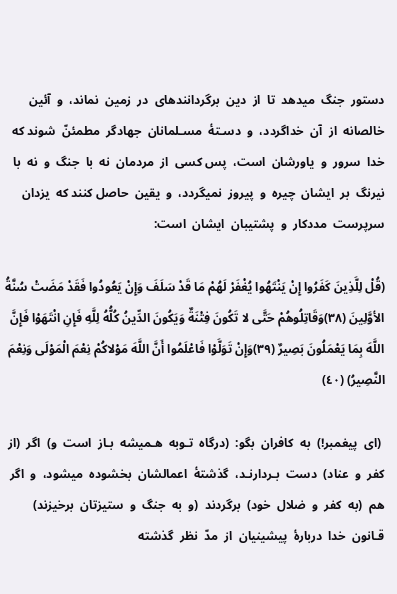دستور  جنگ  میدهد  تا  از  دین  برگردانندهای  در  زمین  نماند،  و  آئین  خالصانه  از  آن  خداگردد،  و  دسـتۀ  مسـلمانان  جهادگر  مطمئنّ  شوند که  خدا  سرور  و  یاورشان  است،  پس کسی  از  مردمان  نه  با  جنگ  و  نه  با  نیرنگ  بر  ایشان  چیره  و  پیروز  نمیگردد،  و  یقین  حاصل کنند که  یزدان  سرپرست  مددکار  و  پشتیبان  ایشان  است:

(قُلْ لِلَّذِینَ کَفَرُوا إِنْ یَنْتَهُوا یُغْفَرْ لَهُمْ مَا قَدْ سَلَفَ وَإِنْ یَعُودُوا فَقَدْ مَضَتْ سُنَّةُ الأوَّلِینَ (٣٨)وَقَاتِلُوهُمْ حَتَّى لا تَکُونَ فِتْنَةٌ وَیَکُونَ الدِّینُ کُلُّهُ لِلَّهِ فَإِنِ انْتَهَوْا فَإِنَّ اللَّهَ بِمَا یَعْمَلُونَ بَصِیرٌ (٣٩)وَإِنْ تَوَلَّوْا فَاعْلَمُوا أَنَّ اللَّهَ مَوْلاکُمْ نِعْمَ الْمَوْلَى وَنِعْمَ النَّصِیرُ) (٤٠)

 (ای  پیغمبر!)  به  کافران  بگو:  (درگاه  تـوبه  هـمیشه  بـاز  است  و)  اگر  (از  کفر  و  عناد)  دست  بـردارنـد،  گذشتۀ  اعمالشان  بخشوده  میشود،  و  اگر  هم  (به  کفر  و  ضلال  خود)  برگردند  (و  به  جنگ  و  ستیزتان  برخیزند)  قـانون  خدا  دربارۀ  پیشینیان  از  مدّ  نظر  گذشته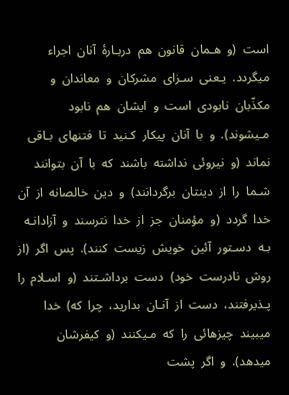است  (و  هـمان  قانون  هم  دربـارۀ  آنان  اجراء  میگردد.  یـعنی  سـزای  مشرکان  و  معاندان  و  مکذّبان  نابودی  است  و  ایشان  هم  نابود  مـیشوند).  و  با  آنان  پیکار  کـنید  تا  فتنهای  بـاقی  نماند  (و  نیروئی  نداشته  باشند  که  با  آن  بتوانند  شـما  را  از  دینتان  برگردانند)  و  دین  خالصانه  از  آن  خدا  گردد  (و  مؤمنان  جز  از  خدا  نترسند  و  آزادانـه  بـه  دسـتور  آئین  خویش  زیست  کنند).  پس  اگر  (از  روش  نادرست  خود)  دست  برداشـتند  (و  اسـلام  را  پـذیرفتند،  دست  از  آنـان  بدارید،  چرا  که)  خدا  میبیند  چیزهائی  را  که  مـیکنند  (و  کیفرشان  میدهد).  و  اگر  پشت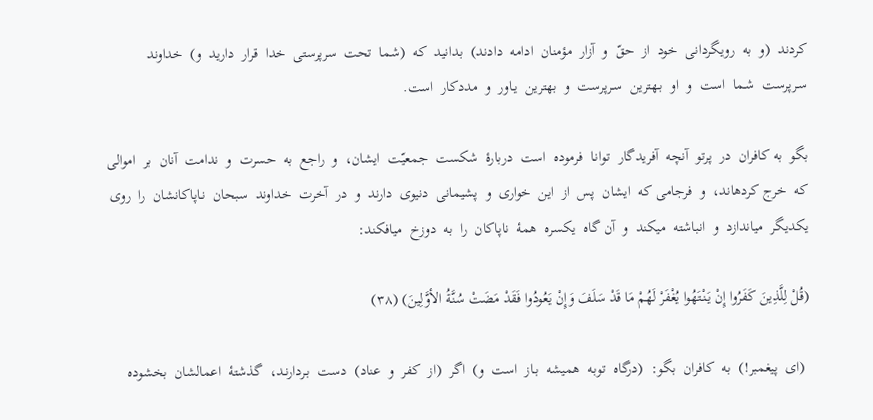کردند  (و  به  رویگردانی  خود  از  حقّ  و  آزار  مؤمنان  ادامه  دادند)  بدانید  که  (شما  تحت  سرپرستی  خدا  قرار  دارید  و)  خداوند  سـرپرست  شـما  است  و  او  بـهترین  سـرپرست  و  بهترین  یـاور  و  مددکار  است.

بگو  به کافران  در  پرتو  آنچه  آفریدگار  تـوانـا  فرموده  است  دربارۀ  شکست  جمعیّت  ایشان،  و  راجع  به  حسرت  و  ندامت  آنان  بر  اموالی که  خرج کردهاند،  و  فرجامی که  ایشان  پس  از  این  خواری  و  پشیمانی  دنیوی  دارند  و  در  آخرت  خداوند  سبحان  نـاپاکانشان  را  روی  یکدیگر  میاندازد  و  انباشته  میکند  و  آن گاه  یکسره  همۀ  ناپاکان  را  به  دوزخ  میافکند:

(قُلْ لِلَّذِینَ کَفَرُوا إِنْ یَنْتَهُوا یُغْفَرْ لَهُمْ مَا قَدْ سَلَفَ وَإِنْ یَعُودُوا فَقَدْ مَضَتْ سُنَّةُ الأوَّلِینَ) (٣٨)

 (ای  پیغمبر!)  به  کافران  بگو:  (درگاه  توبه  همیشه  بـاز  است  و)  اگر  (از  کفر  و  عناد)  دست  بـردارنـد،  گذشتۀ  اعمالشان  بخشوده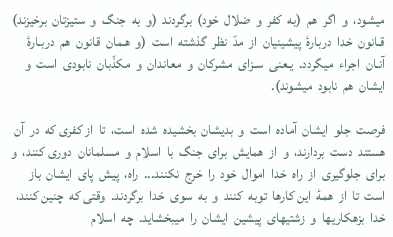میشود،  و  اگر  هم  (به  کفر  و  ضلال  خود)  برگردند  (و  به  جنگ  و  ستیزتان  برخیزند)  قـانون  خدا  دربارۀ  پیشینیان  از  مدّ  نظر  گذشته  است  (و  هـمان  قانون  هم  دربـارۀ  آنـان  اجراء  میگردد.  یـعنی  سـزای  مشرکان  و  معاندان  و  مکذّبان  نابودی  است  و  ایشان  هم  نابود  میشوند).

فرصت  جلو  ایشان  آماده  است  و  بدیشان  بخشیده  شده  است،  تا  از کفری که  در  آن  هستند  دست  بردارند،  و  از  همایش  برای  جنگ  با  اسلام  و  مسلمانان  دوری کنند،  و  برای  جلوگیری  از  راه  خدا  اموال  خود  را  خرج  نکنند...  راه،  پیش  پای  ایشان  باز  است  تا  از  همۀ  این کارها  توبه  کنند  و  به  سوی  خدا  برگردند.  وقتی که  چنین کنند،  خدا  بزهکاریها  و  زشتیهای  پیشین  ایشان  را  میبخشاید.  چه  اسلام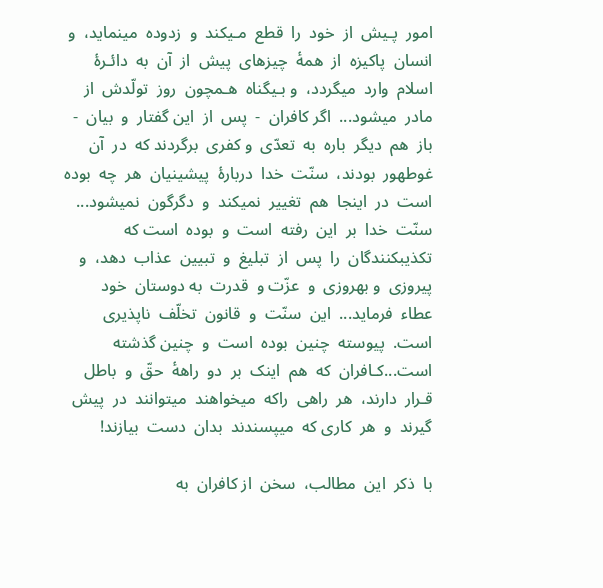امور  پـیش  از  خود  را  قطع  مـیکند  و  زدوده  مینماید،  و  انسان  پاکیزه  از  همۀ  چیزهای  پیش  از  آن  به  دائـرۀ  اسلام  وارد  میگردد،  و بـیگناه  هـمچون  روز  تولّدش  از  مادر  میشود...  اگر کافران  -  پس  از  این گفتار  و  بیان  - باز  هم  دیگر  باره  به  تعدّی  و کفری  برگردند که  در  آن  غوطهور  بودند،  سنّت  خدا  دربارۀ  پیشینیان  هر  چه  بوده  است  در  اینجا  هم  تغییر  نمیکند  و  دگرگون  نمیشود...  سنّت  خدا  بر  این  رفته  است  و  بوده  است که  تکذیبکنندگان  را  پس  از  تبلیغ  و  تبیین  عذاب  دهد،  و  پیروزی  و بهروزی  و  عزّت و  قدرت  به دوستان  خود  عطاء  فرماید...  این  سنّت  و  قانون  تخلّف  ناپذیری  است.  پیوسته  چنین  بوده  است  و  چنین گذشته  است...کـافران  که  هم  اینک  بر  دو  راهۀ  حقّ  و  باطل  قـرار  دارند،  هر  راهی  راکه  میخواهند  میتوانند  در  پیش گیرند  و  هر  کاری که  میپسندند  بدان  دست  بیازند!

با  ذکر  این  مطالب،  سخن  از کافران  به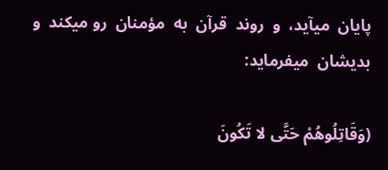پایان  میآید،  و  روند  قرآن  به  مؤمنان  رو میکند  و  بدیشان  میفرماید:

(وَقَاتِلُوهُمْ حَتَّى لا تَکُونَ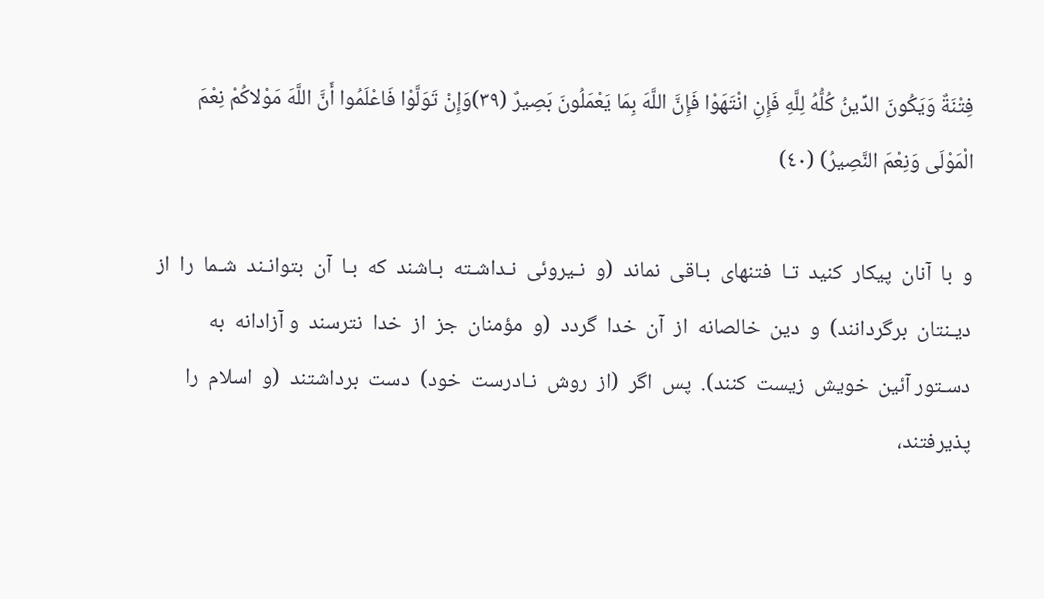فِتْنَةٌ وَیَکُونَ الدِّینُ کُلُّهُ لِلَّهِ فَإِنِ انْتَهَوْا فَإِنَّ اللَّهَ بِمَا یَعْمَلُونَ بَصِیرٌ (٣٩)وَإِنْ تَوَلَّوْا فَاعْلَمُوا أَنَّ اللَّهَ مَوْلاکُمْ نِعْمَ الْمَوْلَى وَنِعْمَ النَّصِیرُ) (٤٠)

و  با  آنان  پیکار  کنید  تـا  فتنهای  بـاقی  نماند  (و  نـیروئی  نـداشـته  بـاشند  که  بـا  آن  بتوانـند  شـما  را  از  دیـنتان  برگردانند)  و  دین  خالصانه  از  آن  خدا  گردد  (و  مؤمنان  جز  از  خدا  نترسند  و آزادانه  به  دسـتور آئین  خویش  زیست  کنند).  پس  اگر  (از  روش  نـادرست  خود)  دست  برداشتند  (و  اسلام  را  پذیرفتند،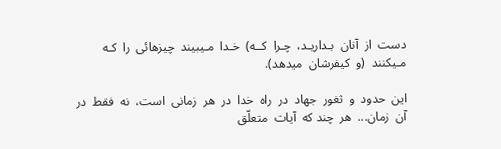دست  از  آنان  بـداریـد،  چـرا  کــه)  خـدا  مـیبیند  چیزهائی  را  کـه  مـیکنند  (و  کیفرشان  میدهد).

این  حدود  و  ثغور  جهاد  در  راه  خدا  در  هر  زمانی  است،  نه  فقط  در  آن  زمان...  هر  چند که  آیات  متعلّق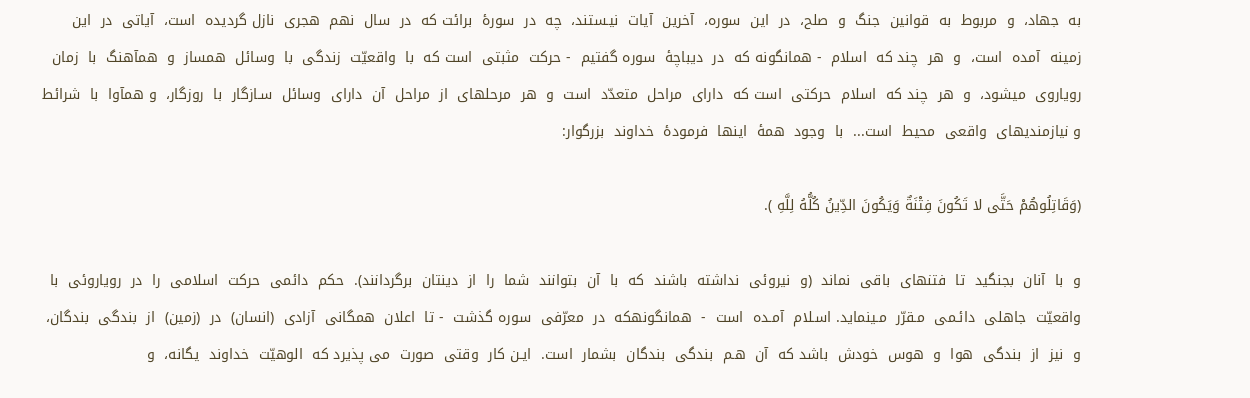به  جهاد،  و  مربوط  به  قوانین  جنگ  و  صلح،  در  این  سوره،  آخرین  آیات  نیـستند،  چه  در  سورۀ  برائت که  در  سال  نهم  هجری  نازل گردیده  است،  آیاتی  در  این  زمینه  آمده  است،  و  هر  چند که  اسلام  - همانگونه که  در  دیباچۀ  سوره گفتیم  - حرکت  مثبتی  است که  با  واقعیّت  زندگی  با  وسائل  همساز  و  همآهنگ  با  زمان  رویاروی  میشود،  و  هر  چند که  اسلام  حرکتی  است که  دارای  مراحل  متعدّد  است  و  هر  مرحلهای  از  مراحل  آن  دارای  وسائل  سـازگار  با  روزگار،  و همآوا  با  شرائط  و نیازمندیهای  واقعی  محیط  است...  با  وجود  همۀ  اینها  فرمودۀ  خداوند  بزرگوار:

(وَقَاتِلُوهُمْ حَتَّى لا تَکُونَ فِتْنَةٌ وَیَکُونَ الدِّینُ کُلُّهُ لِلَّهِ ).

و  با  آنان  بجنگید  تا  فتنهای  باقی  نماند  (و  نیروئی  نداشته  باشند  که  با  آن  بتوانند  شما  را  از  دینتان  برگردانند).  حکم  دائمی  حرکت  اسلامی  را  در  رویاروئی  با  واقعیّت  جاهلی  دائـمی  مـقرّر  مـینماید. اسـلام  آمـده  است  -  همانگونهکه  در  معرّفی  سوره گذشت  - تا  اعلان  همگانی  آزادی  (انسان)  در  (زمین)  از  بندگی  بندگان،  و  نیز  از  بندگی  هوا  و  هوس  خودش  باشد که  آن  هـم  بندگی  بندگان  بشمار  است.  ایـن کار  وقتی  صورت  می پذیرد که  الوهیّت  خداوند  یگانه،  و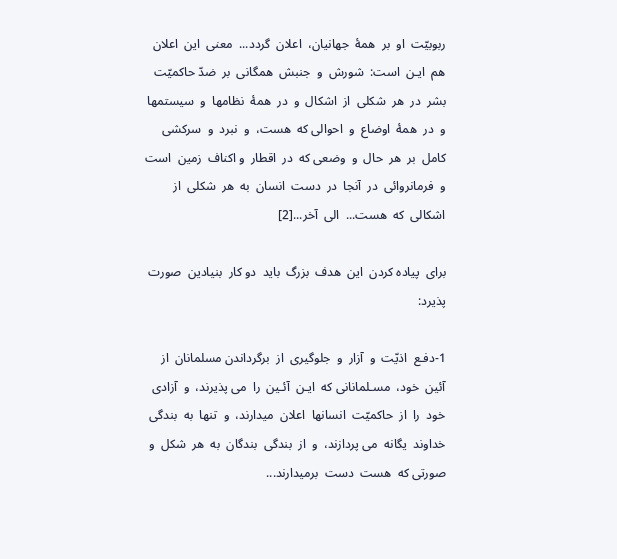ربوبیّت  او  بر  همۀ  جهانیان،  اعلان  گردد...  معنی  این  اعلان  هم  ایـن  است:  شورش  و  جنبش  همگانی  بر  ضدّ حاکمیّت  بشر  در  هر  شکلی  از  اشکال  و  در  همۀ  نظامها  و  سیستمها  و  در  همۀ  اوضاع  و  احوالی که  هست،  و  نبرد  و  سرکشی کامل  بر  هر  حال  و  وضعی که  در  اقطار  و اکناف  زمین  است  و  فرمانروائی  در  آنجا  در  دست  انسان  به  هر  شکلی  از  اشکالی  که  هست...  الی  آخر...[2]

برای  پیاده کردن  این  هدف  بزرگ  باید  دو کار  بنیادین  صورت  پذیرد:

1-دفـع  اذیّت  و  آزار  و  جلوگیری  از  برگرداندن مسلمانان  از  آئین  خود،  مسـلمانانی که  ایـن  آئـین  را  می پذیرند،  و  آزادی  خود  را  از  حاکمیّت  انسانها  اعلان  میدارند،  و  تنها  به  بندگی  خداوند  یگانه  می پردازند،  و  از  بندگی  بندگان  به  هر  شکل  و صورتی که  هست  دست  برمیدارند...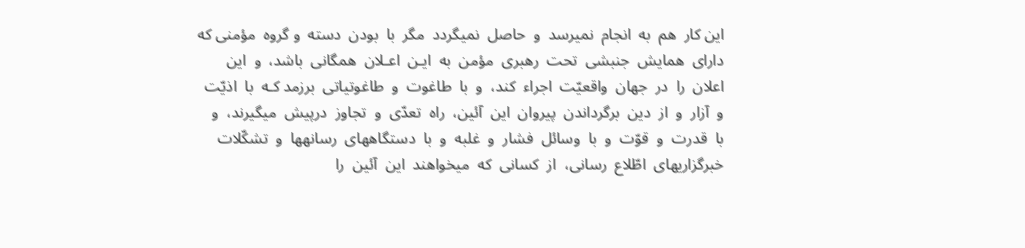این کار  هم  به  انجام  نمیرسد  و  حاصل  نمیگردد  مگر  با  بودن  دسته  و گروه  مؤمنی که  دارای  همایش  جنبشی  تحت  رهبری  مؤمن  به  ایـن  اعـلان  همگانی  باشد،  و  این  اعلان  را  در  جهان  واقعیّت  اجراء  کند،  و  با  طاغوت  و  طاغوتیاتی  برزمد کـه  با  اذیّت  و  آزار  و  از  دین  برگرداندن  پیروان  این  آئین،  راه  تعدّی  و  تجاوز  درپیش  میگیرند،  و  با  قدرت  و  قوّت  و  با  وسائل  فشار  و  غلبه  و  با  دستگاههای  رسانهها  و  تشکّلات  خبرگزاریهای  اطّلاع  رسانی،  از  کسانی  که  میخواهند  این  آئین  را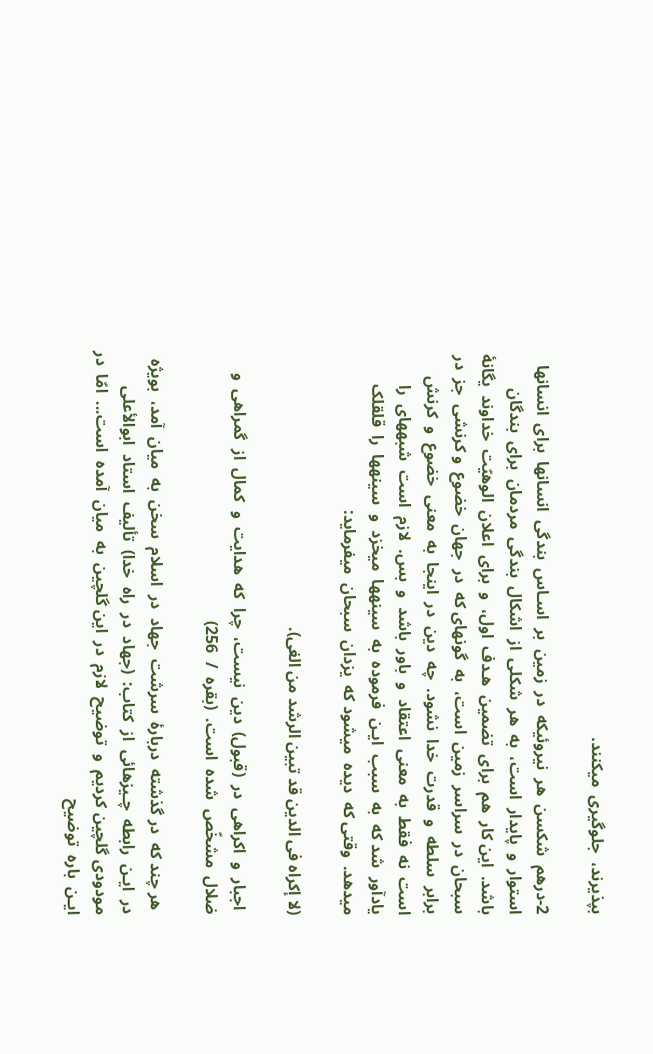بپذیرند،  جلوگیری  میکنند.

2-درهم  شکسن  هر  نیروئیکه  در  زمین  بر  اسـاس  بندگی  انسانها  برای  انسانها  استوار  و  پایدار  است،  به  هر  شکلی  از  اشکال  بندگی  مردمان  برای  بندگان  باشد.  این کار  هم  برای  تضمین  هـدف  اول،  و  برای  اعلان  الوهیّت  خداوند  یگانۀ  سبحان  در  سراسر  زمین  است،  به  گونهای که  در  جهان  خضوع  و کرنشی  جز  در  برابر  سلطه  و  قدرت  خدا  نشود.  چه  دین  در  اینجا  به  معنی  خضوع  و  کرنش  است  نه  فقط  به  معنی  اعتقاد  و  باور  باشد  و  بس.  لازم  است  شبههای  را  یادآور  شد که  به  سبب  ایـن  فرموده  به  سینهها  میخزد  و  سینهها  را  قلقلک  میدهد.  وقتی که  دیده  میشود که  یزدان  سبحان  میفرماید:

(لا إکراه فی الدین قد تبین الرشد من الغی).

 اجبار  و  اکراهی  در  (قبول)  دین  نیست،  چرا  که  هدایت  و  کمال  از  گمراهی  و  ضلال  مشخّص  شده  است.  (بقره  /  256)

 هر چند که  در گذشته  دربارۀ  سرشت  جهاد  در  اسلام  سخن  به  میان  آمد،  بویژه  در  ایـن  رابطه  چـیزهائی  از  کتاب:  (جهاد  در  راه  خدا)  تألیف  استاد  ابوالأعلی  مودودی گلچین کردیم  و  توضیح  لازم  در  این گلچین  به  میان  آمده  است...  امّا  در  ایـن  باره  توضیح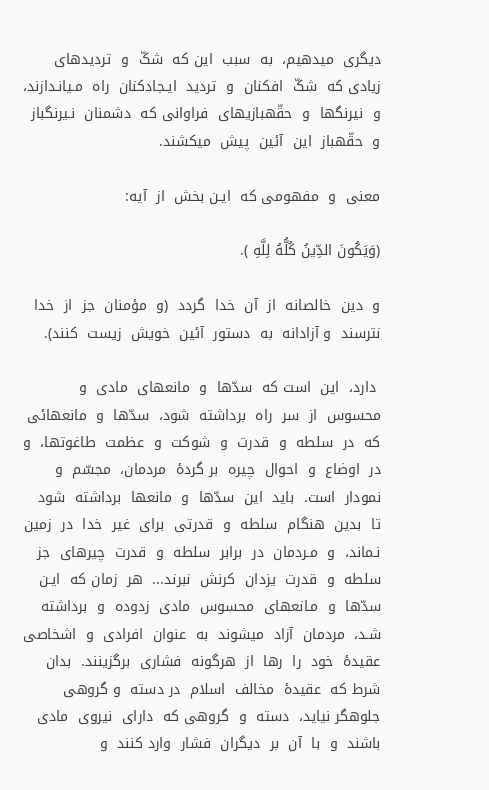دیگری  میدهیم،  به  سبب  این که  شکّ  و  تردیدهای  زیادی که  شکّ  افکنان  و  تردید  ایـجادکنان  راه  مـیانـدازند،  و  نیرنگها  و  حقّهبازیهای  فراوانی که  دشمنان  نـیرنگباز  و  حقّهباز  این  آئین  پیش  میکشند.

معنی  و  مفهومی که  ایـن بخش  از  آیه:

(وَیَکُونَ الدِّینُ کُلُّهُ لِلَّهِ ).

و  دین  خالصانه  از  آن  خدا  گردد  (و  مؤمنان  جز  از  خدا  نترسند  و آزادانه  به  دستور  آئین  خویش  زیست  کنند).

 دارد،  این  است که  سدّها  و  مانعهای  مادی  و  محسوس  از  سر  راه  برداشته  شود،  سدّها  و  مانعهائی که  در  سلطه  و  قدرت  و  شوکت  و  عظمت  طاغوتها،  و  در  اوضاع  و  احوال  چیره  بر گردۀ  مردمان،  مجسّم  و  نمودار  است.  باید  این  سدّها  و  مانعها  برداشته  شود  تا  بدین  هنگام  سلطه  و  قدرتی  برای  غیر  خدا  در  زمین  نـماند،  و  مـردمان  در  برابر  سلطه  و  قدرت  چیرهای  جز  سلطه  و  قدرت  یزدان  کرنش  نبرند...  هر  زمان که  ایـن  سدّها  و  مـانعهای  محسوس  مادی  زدوده  و  برداشته  شـد،  مردمان  آزاد  میشوند  به  عنوان  افرادی  و  اشخاصی  عقیدۀ  خود  را  رها  از  هرگونه  فشاری  برگزینند.  بدان  شرط که  عقیدۀ  مخالف  اسلام  در دسته  و گروهی  جلوهگر نیاید،  دسته  و  گروهی که  دارای  نیروی  مادی  باشند  و  با  آن  بر  دیگران  فشار  وارد کنند  و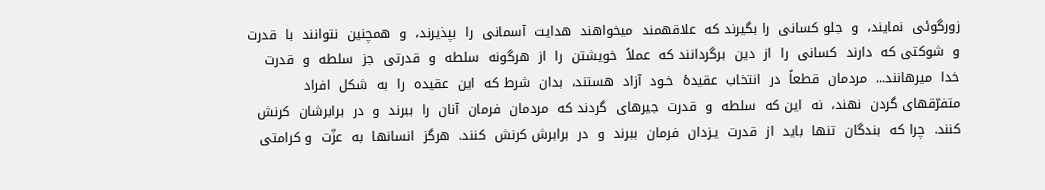زورگوئی  نمایند،  و  جلو کسانی  را بگیرند که  علاقهمند  میخواهند  هدایت  آسمانی  را  بپذیرند،  و  همچنین  نتوانند  با  قدرت  و  شوکتی که  دارند  کسانی  را  از  دین  برگردانند که  عملاً  خویشتن  را  از  هرگونه  سلطه  و  قدرتی  جز  سلطه  و  قدرت  خدا  میرهانند...  مردمان  قطعاً  در  انتخاب  عقیدۀ  خـود  آزاد  هستند،  بدان  شرط که  این  عقیده  را  به  شکل  افراد  متفرّقهای گردن  نهند،  نه  این که  سلطه  و  قدرت  جیرهای  گردند که  مردمان  فرمان  آنان  را  ببرند  و  در  برابرشان  کرنش کنند.  چرا که  بندگان  تنها  باید  از  قدرت  یـزدان  فرمان  ببرند  و  در  برابرش کرنش  کنند.  هرگز  انسانها  به  عزّت  و کرامتی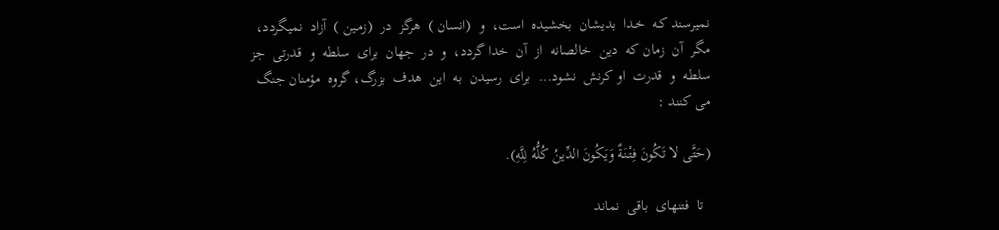نمیرسند کـه  خـدا  بدیشان  بخشیده  است،  و  (انسان )  هرگز  در  (زمـین )  آزاد  نمیگردد،  مگر  آن  زمان که  دین  خالصانه  از  آن  خدا گردد،  و  در  جهان  برای  سلطه  و  قدرتی  جز  سلطه  و  قدرت  او کرنش  نشود...  برای  رسیدن  به  این  هدف  بزرگ، گروه  مؤمنان جنگ می کنند :

(حَتَّى لا تَکُونَ فِتْنَةٌ وَیَکُونَ الدِّینُ کُلُّهُ لِلَّهِ).

  تا  فتنهای  باقی  نماند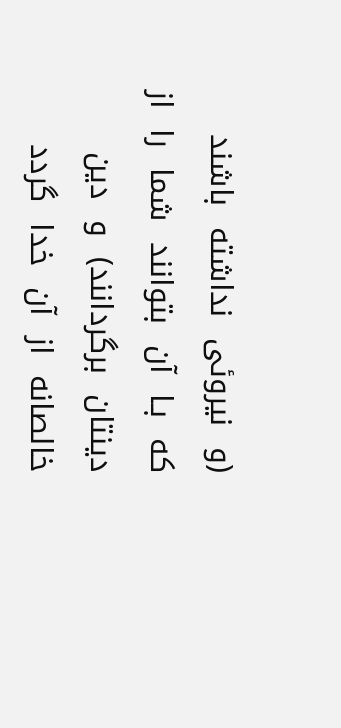(و  نیروئی  نداشته  باشند  که  بـا  آن  بتوانند  شما  را  از  دینتان  برگردانند)  و  دین  خالصانه  از  آن  خدا  گردد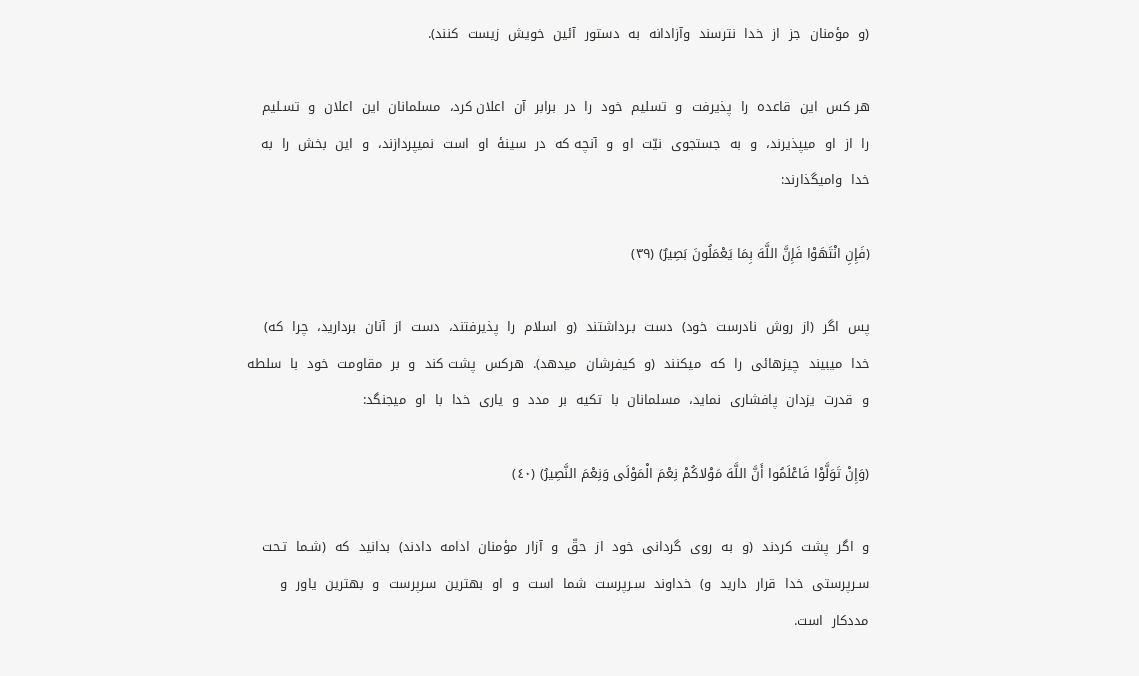(و  مؤمنان  جز  از  خدا  نترسند  وآزادانه  به  دستور  آئین  خویش  زیست  کنند).

هر کس  این  قاعده  را  پذیرفت  و  تسلیم  خود  را  در  برابر  آن  اعلان کرد،  مسلمانان  این  اعلان  و  تسـلیم  را  از  او  میپذیرند،  و  به  جستجوی  نیّت  او  و  آنچه که  در  سینۀ  او  است  نمیپردازند،  و  این  بخش  را  به  خدا  وامیگذارند:

(فَإِنِ انْتَهَوْا فَإِنَّ اللَّهَ بِمَا یَعْمَلُونَ بَصِیرٌ) (٣٩)

پس  اگر  (از  روش  نادرست  خود)  دست  بـرداشتند  (و  اسلام  را  پذیرفتند،  دست  از  آنان  بردارید،  چرا  که)  خدا  میبیند  چیزهائی  را  که  میکنند  (و  کیفرشان  میدهد).  هرکس  پشت کند  و  بر  مقاومت  خود  با  سلطه  و  قدرت  یزدان  پافشاری  نماید،  مسلمانان  با  تکیه  بر  مدد  و  یاری  خدا  با  او  میجنگد:

(وَإِنْ تَوَلَّوْا فَاعْلَمُوا أَنَّ اللَّهَ مَوْلاکُمْ نِعْمَ الْمَوْلَى وَنِعْمَ النَّصِیرُ) (٤٠)

و  اگر  پشت  کردند  (و  به  روی  گردانی  خود  از  حقّ  و  آزار  مؤمنان  ادامه  دادند)  بدانید  که  (شـما  تـحت  سـرپرستی  خدا  قرار  دارید  و)  خداوند  سـرپرست  شما  است  و  او  بهترین  سرپرست  و  بهترین  یاور  و  مددکار  است.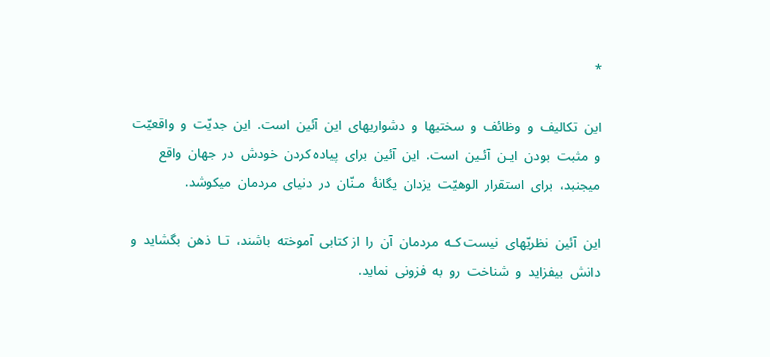*

این  تکالیف  و  وظائف  و  سختیها  و  دشواریهای  این  آئین  است.  این  جدیّت  و  واقعیّت  و  مثبت  بودن  ایـن  آئـین  است.  این  آئین  برای  پیاده کردن  خودش  در  جهان  واقع  میجنبد،  برای  استقرار  الوهیّت  یزدان  یگانۀ  مـنّان  در  دنیای  مردمان  میکوشد.

این  آئین  نظریّهای  نیست کـه  مردمان  آن  را  از کتابی  آموخته  باشند،  تـا  ذهن  بگشاید  و  دانش  بیفزاید  و  شناخت  رو  به  فزونی  نماید.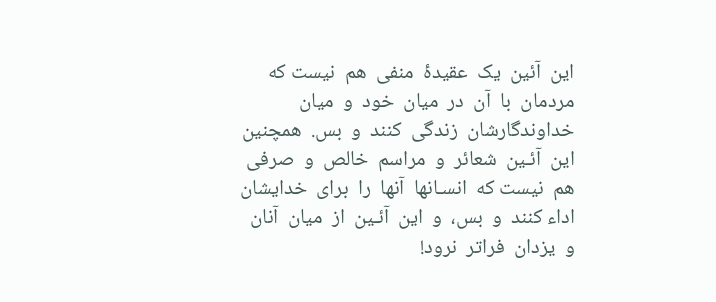این  آئین  یک  عقیدۀ  منفی  هم  نیست که  مردمان  با  آن  در  میان  خود  و  میان  خداوندگارشان  زندگی  کنند  و  بس.  همچنین  این  آئـین  شعائر  و  مراسم  خالص  و  صرفی  هم  نیست که  انسـانها  آنها  را  برای  خدایشان  اداء کنند  و  بس،  و  این  آئـین  از  میان  آنان  و  یزدان  فراتر  نرود!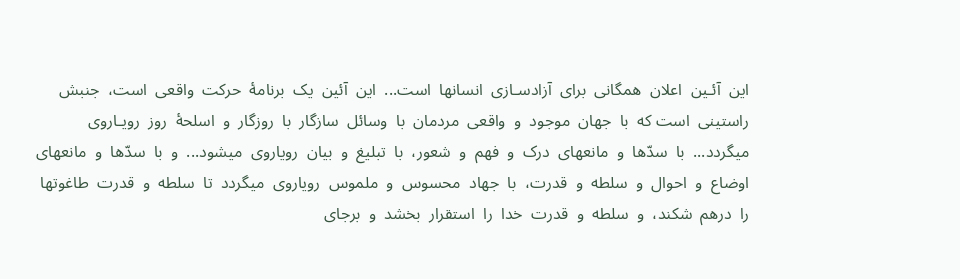این  آئـین  اعلان  همگانی  برای  آزادسـازی  انسانها  است...  این  آئین  یک  برنامۀ  حرکت  واقعی  است،  جنبش  راستینی  است که  با  جهان  موجود  و  واقعی  مردمان  با  وسائل  سازگار  با  روزگار  و  اسلحۀ  روز  رویـاروی  میگردد...  با  سدّها  و  مانعهای  درک  و  فهم  و  شعور،  با  تبلیغ  و  بیان  رویاروی  میشود...  و  با  سدّها  و  مانعهای  اوضاع  و  احوال  و  سلطه  و  قدرت،  با  جهاد  محسوس  و  ملموس  رویاروی  میگردد  تا  سلطه  و  قدرت  طاغوتها  را  درهم  شکند،  و  سلطه  و  قدرت  خدا  را  استقرار  بخشد  و  برجای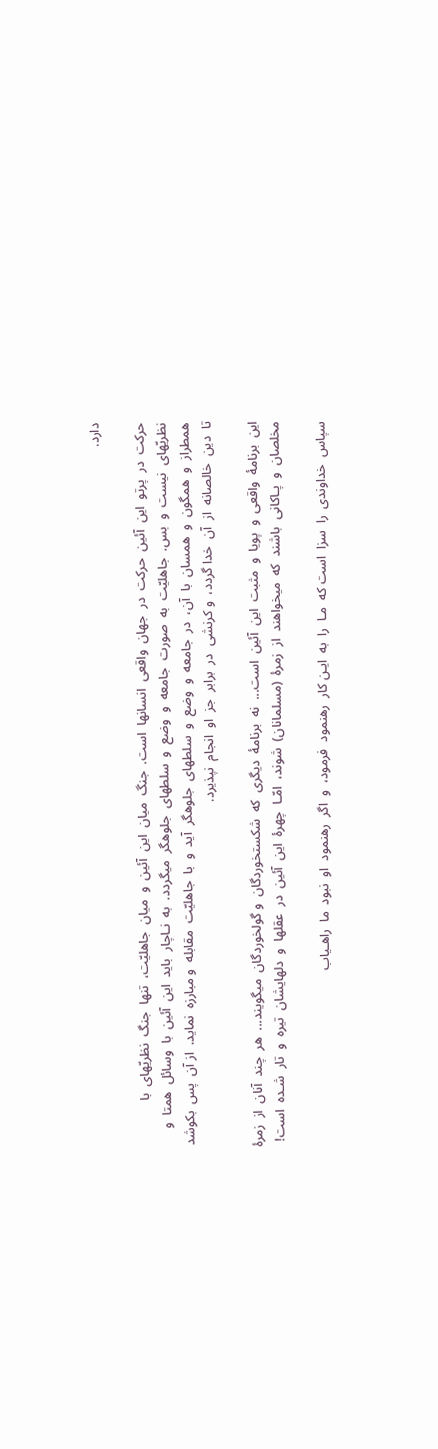دارد.

حرکت  در  پرتو  این  آئین  حرکت  در  جهان  واقعی  انسانها  است.  جنگ  میان  این  آئین  و  میان  جاهلیّت،  تنها  جنگ  نظریّهای  با  نظریّهای  نیست  و  بس.  جاهلیّت  به  صورت  جامعه  و  وضع  و  سلطهای  جلوهگر  میگردد.  به  نـاچار  باید  این  آئین  با  وسائل  همتا  و  همطراز  و  همگون  و  همسان  با  آن،  در  جامعه  و  وضع  و  سلطهای  جلوهگر  آید  و  با  جاهلیّت  مقابله  و مبارزه  نماید.  از آن  پس  بکوشد  تا  دین  خالصانه  از  آن  خدا گردد،  و کرنشی  در  برابر  جز  او  انجام  نپذیرد.

این  برنامۀ  واقعی  و  پویا  و  مثبت  این  آئین  است...  نه  برنامۀ  دیگری  که  شکستخوردگان  و گولخوردگان  میگویند...  هر  چند  آنان  از  زمرۀ  مخلصان  و  پـاکانی  باشند  که  میخواهند  از  زمرۀ  (مسلمانان)  شوند،  امّـا  چهرۀ  این  آئین  در  عقلها  و  دلهایشان  تیره  و  تار  شـده  است!

سپاس  خداوندی  را  سزا  است که  مـا  را  به  ایـن کار  رهنمود  فرمود،  و  اگر  رهنمود  او  نبود  ما  راهـیاب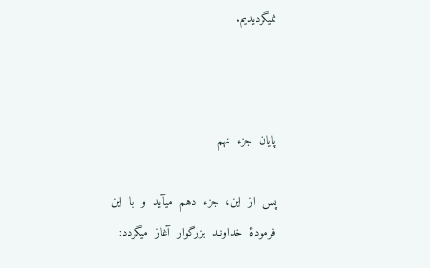نمیگردیدیم.



پایان  جزء  نهم

پس  از  این،  جزء  دهم  میآید  و  با  این  فرمودۀ  خداونـد  بزرگوار  آغاز  میگردد: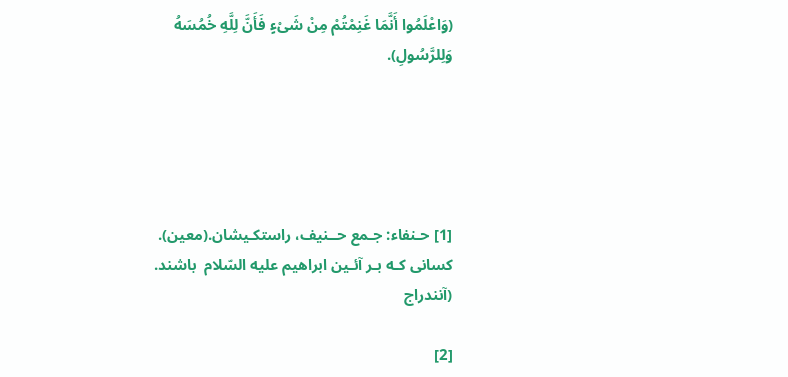(وَاعْلَمُوا أَنَّمَا غَنِمْتُمْ مِنْ شَیْءٍ فَأَنَّ لِلَّهِ خُمُسَهُ وَلِلرَّسُولِ).





[1] حـنفاء: جـمع حــنیف، راستکـیشان.(معین). کسانی کـه بـر آئـین ابراهیم علیه السّلام  باشند. (آنندراج

[2]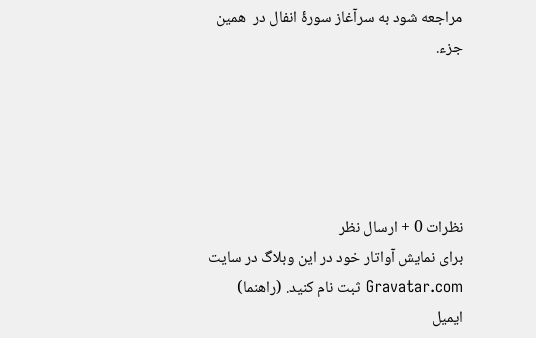مراجعه شود به سرآغاز سورۀ انفال در  همین جزء.





نظرات 0 + ارسال نظر
برای نمایش آواتار خود در این وبلاگ در سایت Gravatar.com ثبت نام کنید. (راهنما)
ایمیل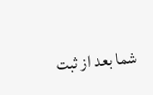شما بعد از ثبت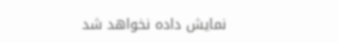نمایش داده نخواهد شد